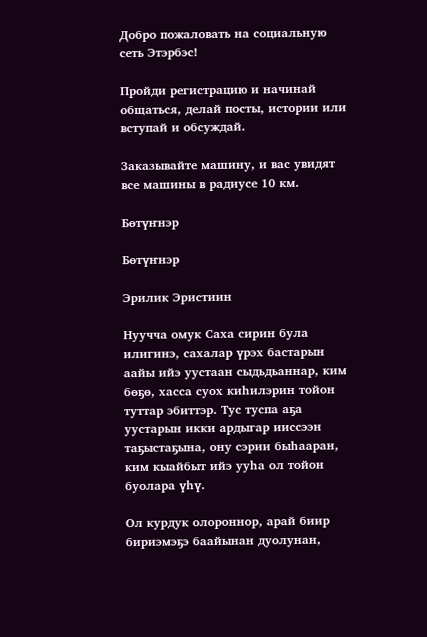Добро пожаловать на социальную сеть Этэрбэс!

Пройди регистрацию и начинай общаться, делай посты, истории или вступай и обсуждай.

Заказывайте машину, и вас увидят все машины в радиусе 10 км.

Бөтүҥнэр

Бөтүҥнэр

Эрилик Эристиин

Нуучча омук Саха сирин була илигинэ, сахалар үрэх бастарын аайы ийэ уустаан сыдьдьаннар, ким бөҕө, хасса суох киһилэрин тойон туттар эбиттэр. Тус туспа аҕа уустарын икки ардыгар ииссээн таҕыстаҕына, ону сэрии быһааран, ким кыайбыт ийэ ууһа ол тойон буолара үһү.

Ол курдук олороннор, арай биир бириэмэҕэ баайынан дуолунан,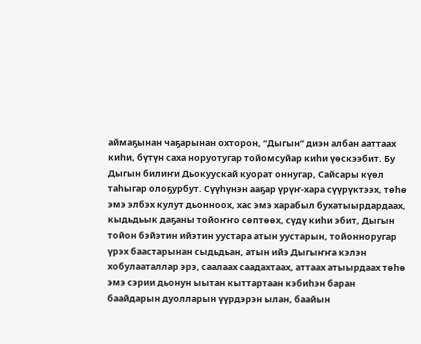аймаҕынан чаҕарынан охторон, “Дыгын” диэн албан ааттаах киһи, бүтүн саха норуотугар тойомсуйар киһи үөскээбит. Бу Дыгын билиҥи Дьокуускай куорат оннугар, Сайсары күөл таһыгар олоҕурбут. Сүүһүнэн ааҕар үрүҥ-хара сүүрүктээх, төһө эмэ элбэх кулут дьонноох, хас эмэ харабыл бухатыырдардаах, кыдьдьык даҕаны тойоҥҥо сөптөөх, сүдү киһи эбит, Дыгын тойон бэйэтин ийэтин уустара атын уустарын, тойонноругар үрэх баастарынан сыдьдьан, атын ийэ Дыгыҥҥа кэлэн хобулааталлар эрэ, саалаах саадахтаах, аттаах атыырдаах төһө эмэ сэрии дьонун ыытан кыттартаан кэбиһэн баран баайдарын дуолларын үүрдэрэн ылан, баайын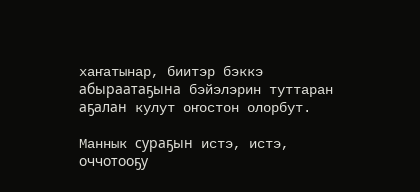хаҥатынар, биитэр бэккэ абыраатаҕына бэйэлэрин туттаран аҕалан кулут оҥостон олорбут.

Маннык сураҕын истэ, истэ, оччотооҕу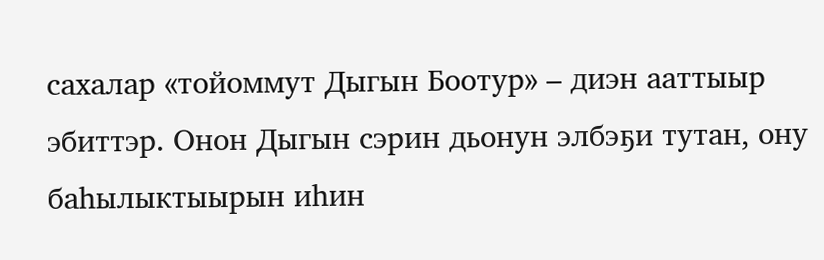сахалар «тойоммут Дыгын Боотур» – диэн ааттыыр эбиттэр. Онон Дыгын сэрин дьонун элбэҕи тутан, ону баһылыктыырын иһин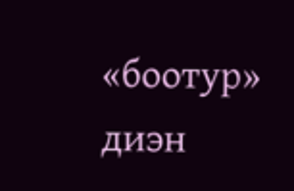«боотур» диэн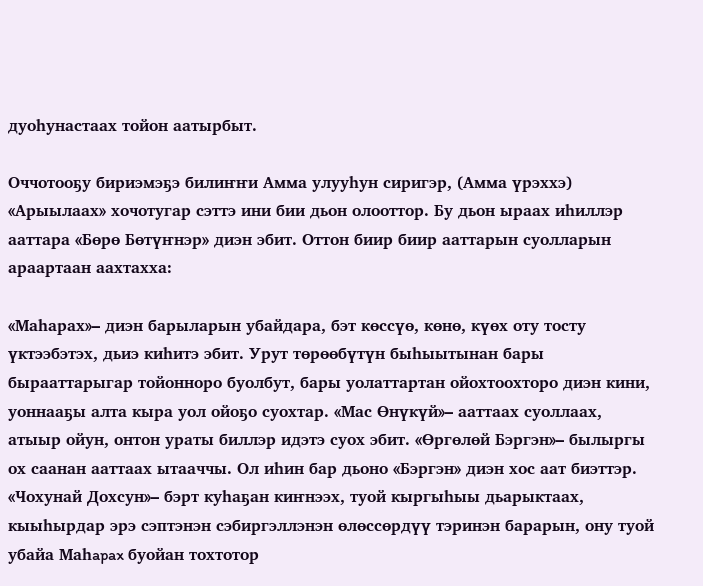дуоһунастаах тойон аатырбыт.

Оччотооҕу бириэмэҕэ билиҥҥи Амма улууһун сиригэр, (Амма үрэххэ) «Арыылаах» хочотугар сэттэ ини бии дьон олооттор. Бу дьон ыраах иһиллэр ааттара «Бөрө Бөтүҥнэр» диэн эбит. Оттон биир биир ааттарын суолларын араартаан аахтахха:

«Маһарах»– диэн барыларын убайдара, бэт көссүө, көнө, күөх оту тосту үктээбэтэх, дьиэ киһитэ эбит. Урут төрөөбүтүн быһыытынан бары бырааттарыгар тойонноро буолбут, бары уолаттартан ойохтоохторо диэн кини, уоннааҕы алта кыра уол ойоҕо суохтар. «Мас Өнүкүй»– ааттаах суоллаах, атыыр ойун, онтон ураты биллэр идэтэ суох эбит. «Өргөлөй Бэргэн»– былыргы ох саанан ааттаах ытааччы. Ол иһин бар дьоно «Бэргэн» диэн хос аат биэттэр. «Чохунай Дохсун»– бэрт куһаҕан киҥнээх, туой кыргыһыы дьарыктаах, кыыһырдар эрэ сэптэнэн сэбиргэллэнэн өлөссөрдүү тэринэн барарын, ону туой убайа Maһapax буойан тохтотор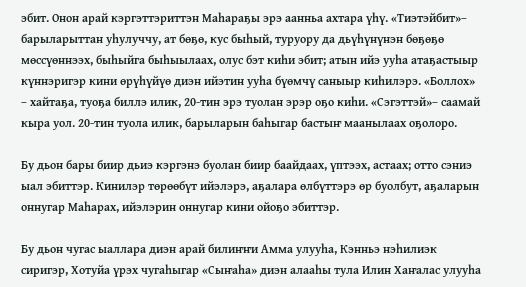эбит. Онон арай кэргэттэриттэн Маһараҕы эрэ аанньа ахтара үһү. «Тиэтэйбит»– барыларыттан уһулуччу, ат бөҕө, кус быһый, туруору да дьүһүнүнэн бөҕөҕө мөссүөннээх, быһыйга быһыылаах, олус бэт киһи эбит; атын ийэ ууһа атаҕастыыр күннэригэр кини өрүһүйүө диэн ийэтин ууһа бүөмчү саныыр киһилэрэ. «Боллох» – хайтаҕа, туоҕа биллэ илик, 20-тин эрэ туолан эрэр оҕо киһи. «Сэгэттэй»– саамай кыра уол. 20-тин туола илик, барыларын баһыгар бастыҥ маанылаах оҕолоро.

Бу дьон бары биир дьиэ кэргэнэ буолан биир баайдаах, үптээх, астаах; отто сэниэ ыал эбиттэр. Кинилэр төрөөбүт ийэлэрэ, аҕалара өлбүттэрэ өр буолбут, аҕаларын оннугар Маһарах, ийэлэрин оннугар кини ойоҕо эбиттэр.

Бу дьон чугас ыаллара диэн арай билиҥҥи Амма улууһа, Кэнньэ нэһилиэк сиригэр, Хотуйа үрэх чугаһыгар «Сыҥаһа» диэн алааһы тула Илин Хаҥалас улууһа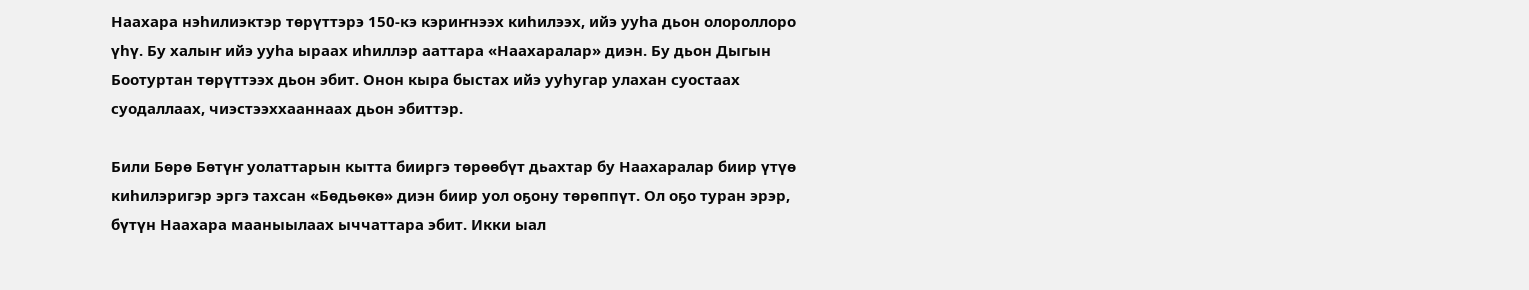Наахара нэһилиэктэр төрүттэрэ 150-кэ кэриҥнээх киһилээх, ийэ ууһа дьон олороллоро үһү. Бу халыҥ ийэ ууһа ыраах иһиллэр ааттара «Наахаралар» диэн. Бу дьон Дыгын Боотуртан төрүттээх дьон эбит. Онон кыра быстах ийэ ууһугар улахан суостаах суодаллаах, чиэстээххааннаах дьон эбиттэр.

Били Бөрө Бөтүҥ уолаттарын кытта бииргэ төрөөбүт дьахтар бу Наахаралар биир үтүө киһилэригэр эргэ тахсан «Бөдьөкө» диэн биир уол оҕону төрөппүт. Ол оҕо туран эрэр, бүтүн Наахара мааныылаах ыччаттара эбит. Икки ыал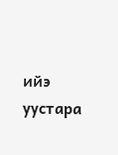ийэ уустара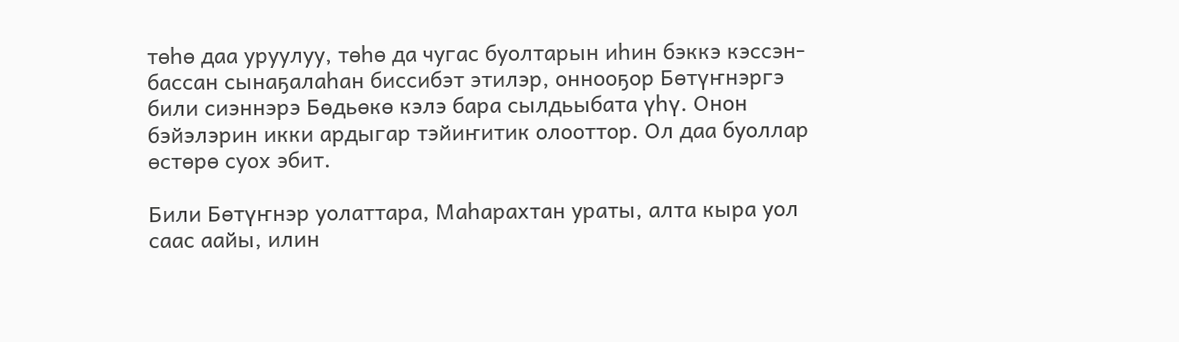төһө даа уруулуу, төһө да чугас буолтарын иһин бэккэ кэссэн-бассан сынаҕалаһан биссибэт этилэр, оннооҕор Бөтүҥнэргэ били сиэннэрэ Бөдьөкө кэлэ бара сылдьыбата үһү. Онон бэйэлэрин икки ардыгар тэйиҥитик олооттор. Ол даа буоллар өстөрө суох эбит.

Били Бөтүҥнэр уолаттара, Маһарахтан ураты, алта кыра уол саас аайы, илин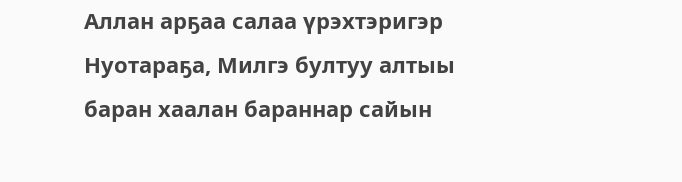Аллан арҕаа салаа үрэхтэригэр Нуотараҕа, Милгэ бултуу алтыы баран хаалан бараннар сайын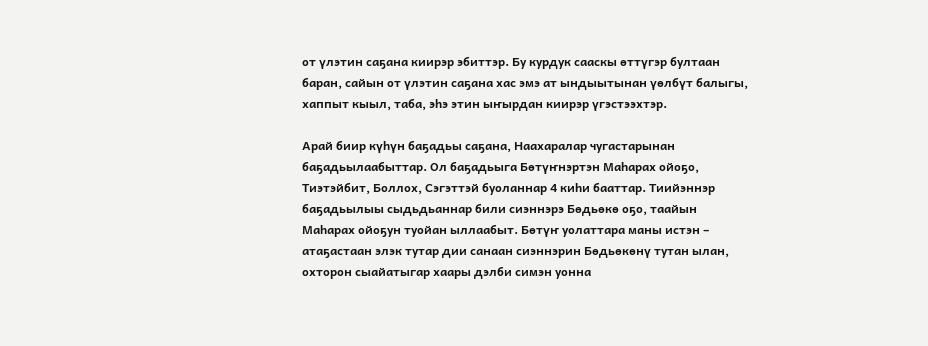от үлэтин саҕана киирэр эбиттэр. Бу курдук сааскы өттүгэр бултаан баран, сайын от үлэтин саҕана хас эмэ ат ындыытынан үөлбүт балыгы, хаппыт кыыл, таба, эһэ этин ыҥырдан киирэр үгэстээхтэр.

Арай биир күһүн баҕадьы саҕана, Наахаралар чугастарынан баҕадьылаабыттар. Ол баҕадьыга Бөтүҥнэртэн Маһарах ойоҕо, Тиэтэйбит, Боллох, Сэгэттэй буоланнар 4 киһи бааттар. Тиийэннэр баҕадьылыы сыдьдьаннар били сиэннэрэ Бөдьөкө оҕо, таайын Маһарах ойоҕун туойан ыллаабыт. Бөтүҥ уолаттара маны истэн – атаҕастаан элэк тутар дии санаан сиэннэрин Бөдьөкөнү тутан ылан, охторон сыайатыгар хаары дэлби симэн уонна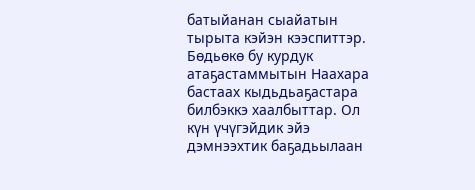батыйанан сыайатын тырыта кэйэн кээспиттэр. Бөдьөкө бу курдук атаҕастаммытын Наахара бастаах кыдьдьаҕастара билбэккэ хаалбыттар. Ол күн үчүгэйдик эйэ дэмнээхтик баҕадьылаан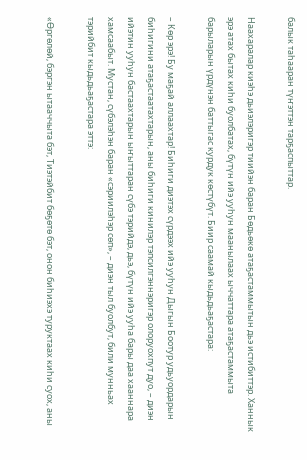балык таһааран түҥэттэн тарҕаспыттар.

Наахаралар киэһэ дьиэлэригэр тиийэн баран Бөдьөкө атаҕастаммытын дьэ истибиттэр. Ханнык эрэ атах бытах киһи буолбатах, бүтүн ийэ ууһун маанылаах ыччаттара атаҕастаммыта барыларын үрдүнэн баттыгас курдук көстүбүт. Биир саамай кыдьдьаҕастара:

– Көр эрэ! Бу маҕай аллаахтар! Биһиги диэтэх сүрдээх ийэ ууһун Дыгын Боотур удьуордарын биһигини атаҕастаатахтарын, аны биһиги кинилэр тэпсилгэннэригэр олоруохпут дуо, – диэн ийэтин ууһун бастаахтарын ыҥыттаран сүбэ тэрийдэ, дьэ, бүтүн ийэ ууһа бары даа хааннара хамсаабыт. Мустан, сүбэлэһэн баран «сэриилэһэр сөп», – диэн тыл буолбут, били мунньах тэрийбит кыдьдьаҕастара эттэ:

«Өргөлөй, бэргэн ытааччыта бэт, Тиэтэйбит бөҕөтө бэт, онон биһиэхэ туруктаах киһи суох, аны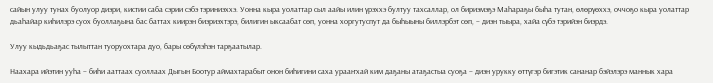сайын улуу тунах буолуор диэри, кистии саба сэрии сэбэ тэриниэххэ. Уонна кыра уолаттар сыл аайы илин үрэххэ бултуу тахсаллар, ол бириэмэҕэ Маһараҕы быһа тутан, өлөрүөххэ, оччоҕо кыра уолаттар дьаһайар киһилэрэ суох буоллаҕына бас баттах киирэн биэриэхтэрэ, билигин ыксаабат сөп, уонна хоргутуспут да быһыыны биллэрбэт сөп, – диэн тыыра, хайа сүбэ тэрийэн биэрдэ.

Улуу кыдьдьаҕас тылыттан туоруохтара дуо, бары сөбүлэһэн тарҕаатылар.

Наахара ийэтин ууһа – биһи ааттаах суоллаах Дыгын Боотур аймахтарабыт онон биһигини саха урааҥхай ким даҕаны атаҕастыа суоҕа – диэн урукку өттүгэр бигэтик сананар бэйэлэрэ маннык хара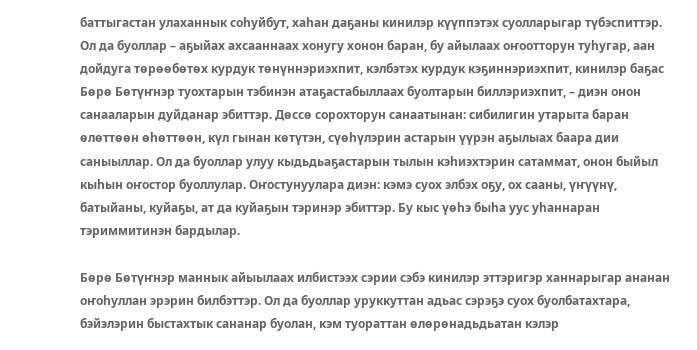баттыгастан улаханнык соһуйбут, хаһан даҕаны кинилэр күүппэтэх суолларыгар түбэспиттэр. Ол да буоллар – аҕыйах ахсааннаах хонугу хонон баран, бу айылаах оҥоотторун туһугар, аан дойдуга төрөөбөтөх курдук төнүннэриэхпит, кэлбэтэх курдук кэҕиннэриэхпит, кинилэр баҕас Бөрө Бөтүҥнэр туохтарын тэбинэн атаҕастабыллаах буолтарын биллэриэхпит, – диэн онон санааларын дуйданар эбиттэр. Дөссө сорохторун санаатынан: сибилигин утарыта баран өлөттөөн өһөттөөн, күл гынан көтүтэн, сүөһүлэрин астарын үүрэн аҕылыах баара дии саныыллар. Ол да буоллар улуу кыдьдьаҕастарын тылын кэһиэхтэрин сатаммат, онон быйыл кыһын оҥостор буоллулар. Оҥостунуулара диэн: кэмэ суох элбэх оҕу, ох сааны, үҥүүнү, батыйаны, куйаҕы, ат да куйаҕын тэринэр эбиттэр. Бу кыс үөһэ быһа уус уһаннаран тэриммитинэн бардылар.

Бөрө Бөтүҥнэр маннык айыылаах илбистээх сэрии сэбэ кинилэр эттэригэр ханнарыгар ананан оҥоһуллан эрэрин билбэттэр. Ол да буоллар уруккуттан адьас сэрэҕэ суох буолбатахтара, бэйэлэрин быстахтык сананар буолан, кэм туораттан өлөрөнадьдьатан кэлэр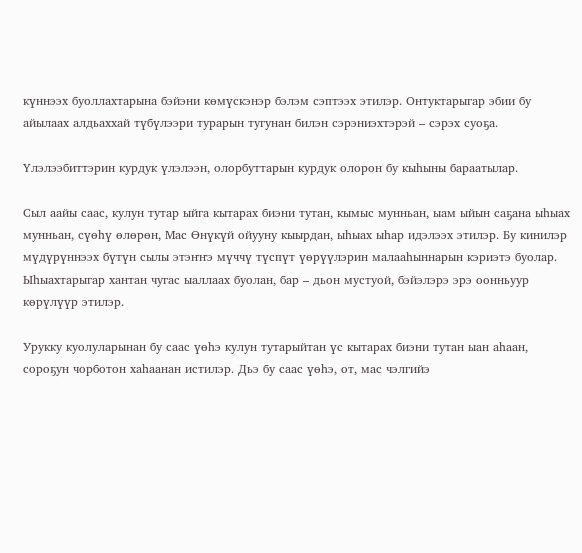күннээх буоллахтарына бэйэни көмүскэнэр бэлэм сэптээх этилэр. Онтуктарыгар эбии бу айылаах алдьаххай түбүлээри турарын тугунан билэн сэрэниэхтэрэй – сэрэх суоҕа.

Үлэлээбиттэрин курдук үлэлээн, олорбуттарын курдук олорон бу кыһыны бараатылар.

Сыл аайы саас, кулун тутар ыйга кытарах биэни тутан, кымыс мунньан, ыам ыйын саҕана ыһыах мунньан, сүөһү өлөрөн, Мас Өнүкүй ойууну кыырдан, ыһыах ыһар идэлээх этилэр. Бу кинилэр мүдүрүннээх бүтүн сылы этэҥҥэ мүччү түспүт үөрүүлэрин малааһыннарын кэриэтэ буолар. Ыһыахтарыгар хантан чугас ыаллаах буолан, бар – дьон мустуой, бэйэлэрэ эрэ оонньуур көрүлүүр этилэр.

Урукку куолуларынан бу саас үөһэ кулун тутарыйтан үс кытарах биэни тутан ыан аһаан, сороҕун чорботон хаһаанан истилэр. Дьэ бу саас үөһэ, от, мас чэлгийэ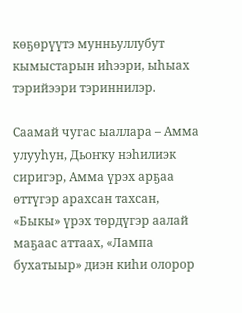көҕөрүүтэ мунньуллубут кымыстарын иһээри, ыһыах тэрийээри тэриннилэр.

Саамай чугас ыаллара – Амма улууһун, Дьоҥку нэһилиэк сиригэр, Амма үрэх арҕаа өттүгэр арахсан тахсан, «Быкы» үрэх төрдүгэр аалай маҕаас аттаах, «Лампа бухатыыр» диэн киһи олорор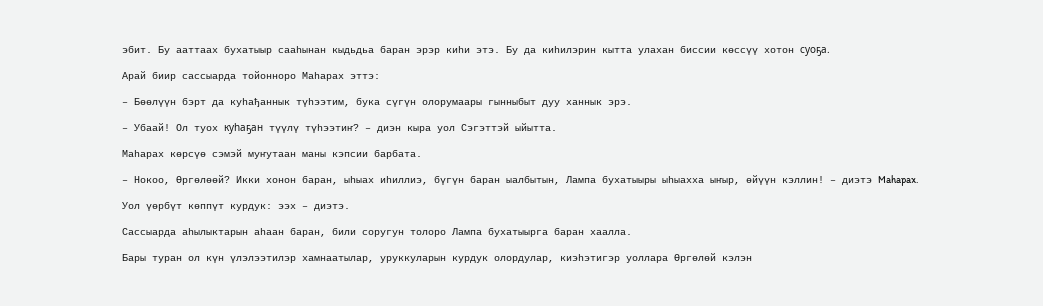эбит. Бу ааттаах бухатыыр сааһынан кыдьдьа баран эрэр киһи этэ. Бу да киһилэрин кытта улахан биссии көссүү хотон суоҕа.

Арай биир сассыарда тойонноро Маһарах эттэ:

– Бөөлүүн бэрт да куһађаннык түһээтим, бука сүгүн олорумаары гынныбыт дуу ханнык эрэ.

– Убаай! Ол туох куһаҕан түүлү түһээтиҥ? – диэн кыра уол Сэгэттэй ыйытта.

Маһарах көрсүө сэмэй муҥутаан маны кэпсии барбата.

– Нокоо, Өргөлөөй? Икки хонон баран, ыһыах иһиллиэ, бүгүн баран ыалбытын, Лампа бухатыыры ыһыахха ыҥыр, өйүүн кэллин! – диэтэ Mahapax.

Уол үөрбүт көппүт курдук: ээх – диэтэ.

Сассыарда аһылыктарын аһаан баран, били соругун толоро Лампа бухатыырга баран хаалла.

Бары туран ол күн үлэлээтилэр хамнаатылар, уруккуларын курдук олордулар, киэһэтигэр уоллара Өргөлөй кэлэн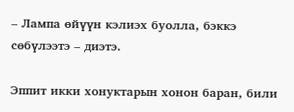– Лампа өйүүн кэлиэх буолла, бэккэ сөбүлээтэ – диэтэ.

Эппит икки хонуктарын хонон баран, били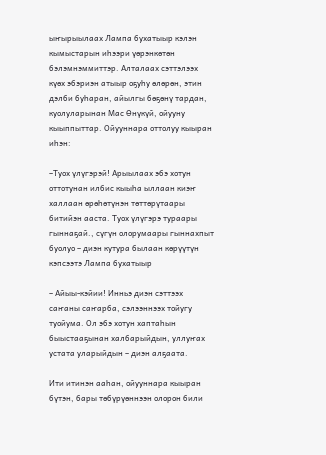ыҥырыылаах Лампа бухатыыр кэлэн кымыстарын иһээри үөрэнкөтөн бэлэмнэммиттэр. Алталаах сэттэлээх күөх эбэриэн атыыр оҕуһу өлөрөн, этин дэлби буһаран, айылгы бөҕөнү тардан, куолуларынан Мас Өнүкүй, ойууну кыыппыттар. Ойууннара оттолуу кыыран иһэн:

–Туох үлүгэрэй! Арыылаах эбэ хотун оттотунан илбис кыыһа ыллаан киэҥ халлаан өрөһөтүнэн төттөрүтаары битийэн ааста. Туох үлүгэрэ тураары гыннаҕай., сүгүн олорумаары гыннахпыт буолуо – диэн кутура былаан көрүүтүн кэпсээтэ Лампа бухатыыр

– Айыы-кэйии! Инньэ диэн сэттээх саҥаны саҥарба, сэлээннээх тойугу туойума. Ол эбэ хотун хаптаһын быыстааҕынан халбарыйдын, уллуҥах устата уларыйдын – диэн алҕаата.

Ити итинэн ааһан, ойууннара кыыран бүтэн, бары төбүрүөннээн олорон били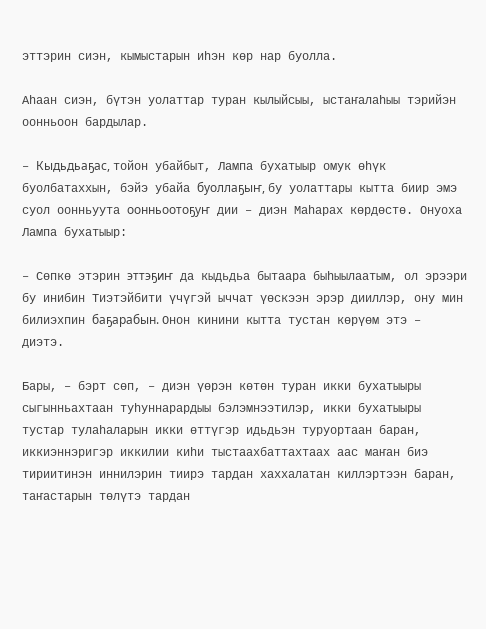эттэрин сиэн, кымыстарын иһэн көр нар буолла.

Аһаан сиэн, бүтэн уолаттар туран кылыйсыы, ыстаҥалаһыы тэрийэн оонньоон бардылар.

– Кыдьдьаҕас, тойон убайбыт, Лампа бухатыыр омук өһүк буолбатаххын, бэйэ убайа буоллаҕыҥ, бу уолаттары кытта биир эмэ суол оонньуута оонньоотоҕуҥ дии – диэн Маһарах көрдөстө. Онуоха Лампа бухатыыр:

– Сөпкө этэрин эттэҕиҥ да кыдьдьа бытаара быһыылаатым, ол эрээри бу инибин Тиэтэйбити үчүгэй ыччат үөскээн эрэр дииллэр, ону мин билиэхпин баҕарабын. Онон кинини кытта тустан көрүөм этэ – диэтэ.

Бары, – бэрт сөп, – диэн үөрэн көтөн туран икки бухатыыры сыгынньахтаан туһуннарардыы бэлэмнээтилэр, икки бухатыыры тустар тулаһаларын икки өттүгэр идьдьэн туруортаан баран, иккиэннэригэр иккилии киһи тыстаахбаттахтаах аас маҥан биэ тириитинэн иннилэрин тиирэ тардан хаххалатан киллэртээн баран, таҥастарын төлүтэ тардан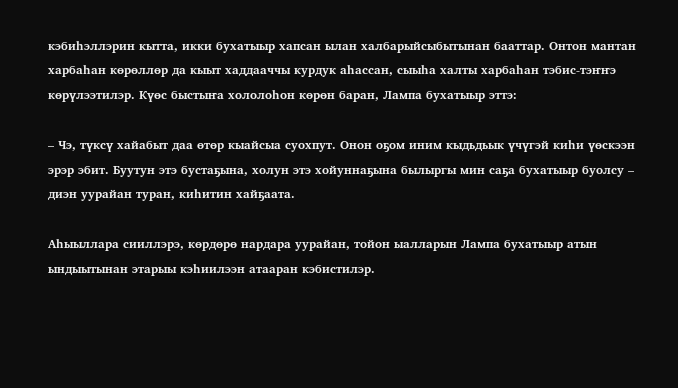кэбиһэллэрин кытта, икки бухатыыр хапсан ылан халбарыйсыбытынан бааттар. Онтон мантан харбаһан көрөллөр да кыыт хаддааччы курдук аһассан, сыыһа халты харбаһан тэбис-тэҥҥэ көрүлээтилэр. Күөс быстыҥа хололоһон көрөн баран, Лампа бухатыыр эттэ:

– Чэ, түксү хайабыт даа өтөр кыайсыа суохпут. Онон оҕом иним кыдьдьык үчүгэй киһи үөскээн эрэр эбит. Буутун этэ бустаҕына, холун этэ хойуннаҕына былыргы мин саҕа бухатыыр буолсу – диэн уурайан туран, киһитин хайҕаата.

Аһыыллара сииллэрэ, көрдөрө нардара уурайан, тойон ыалларын Лампа бухатыыр атын ындыытынан этарыы кэһиилээн атааран кэбистилэр.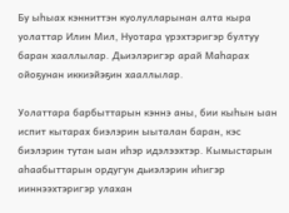Бу ыһыах кэнниттэн куолулларынан алта кыра уолаттар Илин Мил, Нуотара үрэхтэригэр бултуу баран хааллылар. Дьиэлэригэр арай Маһарах ойоҕунан иккиэйэҕин хааллылар.

Уолаттара барбыттарын кэннэ аны, бии кыһын ыан испит кытарах биэлэрин ыыталан баран, кэс биэлэрин тутан ыан иһэр идэлээхтэр. Кымыстарын аһаабыттарын ордугун дьиэлэрин иһигэр ииннээхтэригэр улахан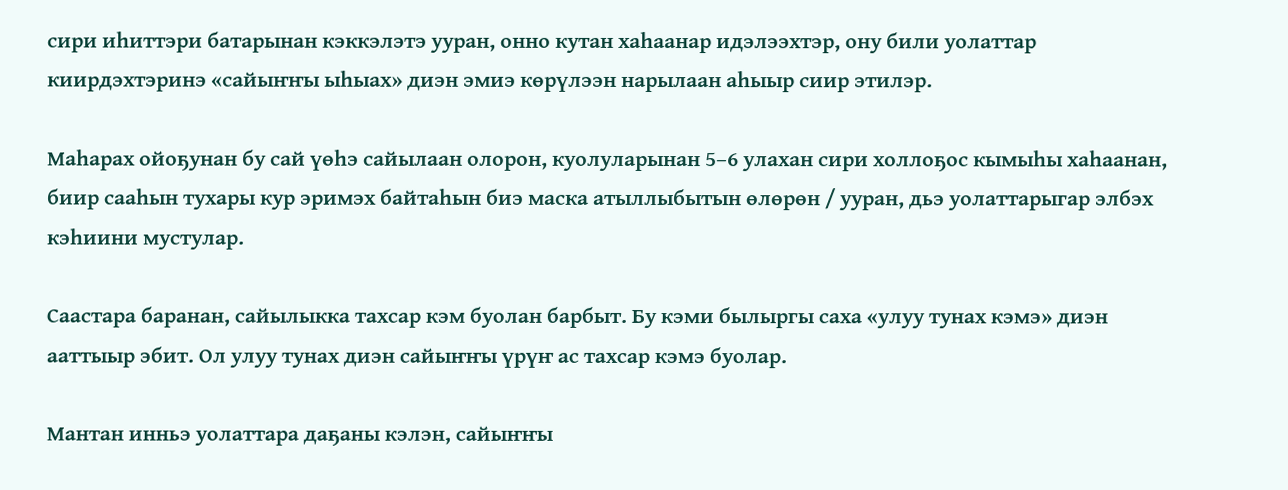сири иһиттэри батарынан кэккэлэтэ ууран, онно кутан хаһаанар идэлээхтэр, ону били уолаттар киирдэхтэринэ «сайыҥҥы ыһыах» диэн эмиэ көрүлээн нарылаан аһыыр сиир этилэр.

Маһарах ойоҕунан бу сай үөһэ сайылаан олорон, куолуларынан 5–6 улахан сири холлоҕос кымыһы хаһаанан, биир сааһын тухары кур эримэх байтаһын биэ маска атыллыбытын өлөрөн / ууран, дьэ уолаттарыгар элбэх кэһиини мустулар.

Саастара баранан, сайылыкка тахсар кэм буолан барбыт. Бу кэми былыргы саха «улуу тунах кэмэ» диэн ааттыыр эбит. Ол улуу тунах диэн сайыҥҥы үрүҥ ас тахсар кэмэ буолар.

Мантан инньэ уолаттара даҕаны кэлэн, сайыҥҥы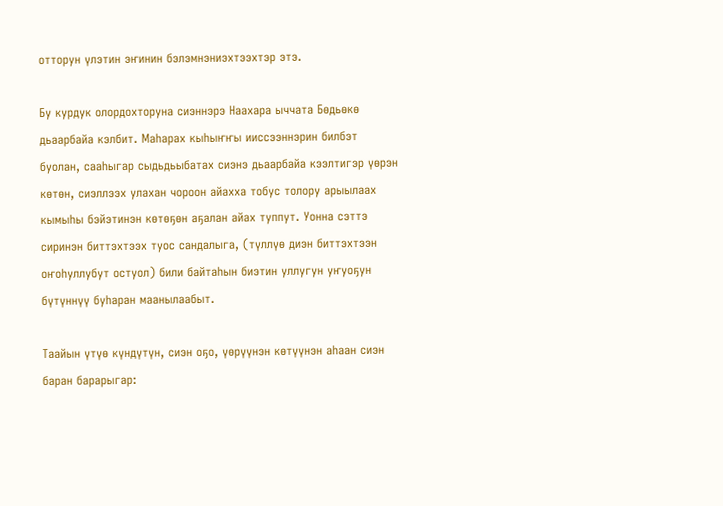отторун үлэтин эҥинин бэлэмнэниэхтээхтэр этэ.

Бу курдук олордохторуна сиэннэрэ Наахара ыччата Бөдьөкө дьаарбайа кэлбит. Маһарах кыһыҥҥы ииссээннэрин билбэт буолан, сааһыгар сыдьдьыбатах сиэнэ дьаарбайа кээлтигэр үөрэн көтөн, сиэллээх улахан чороон айахха тобус толору арыылаах кымыһы бэйэтинэн көтөҕөн аҕалан айах туппут. Уонна сэттэ сиринэн биттэхтээх туос сандалыга, (түллүө диэн биттэхтээн оҥоһуллубут остуол) били байтаһын биэтин уллугун уҥуоҕун бүтүннүү буһаран маанылаабыт.

Таайын үтүө күндүтүн, сиэн оҕо, үөрүүнэн көтүүнэн аһаан сиэн баран барарыгар: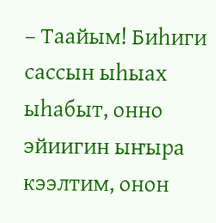– Таайым! Биһиги сассын ыһыах ыһабыт, онно эйиигин ыҥыра кээлтим, онон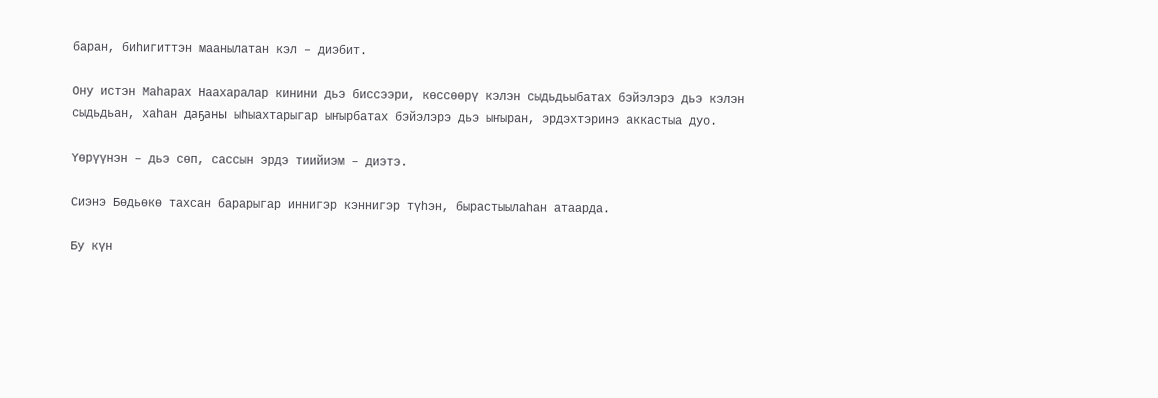баран, биһигиттэн маанылатан кэл – диэбит.

Ону истэн Маһарах Наахаралар кинини дьэ биссээри, көссөөрү кэлэн сыдьдьыбатах бэйэлэрэ дьэ кэлэн сыдьдьан, хаһан даҕаны ыһыахтарыгар ыҥырбатах бэйэлэрэ дьэ ыҥыран, эрдэхтэринэ аккастыа дуо.

Үөрүүнэн – дьэ сөп, сассын эрдэ тиийиэм – диэтэ.

Сиэнэ Бөдьөкө тахсан барарыгар иннигэр кэннигэр түһэн, бырастыылаһан атаарда.

Бу күн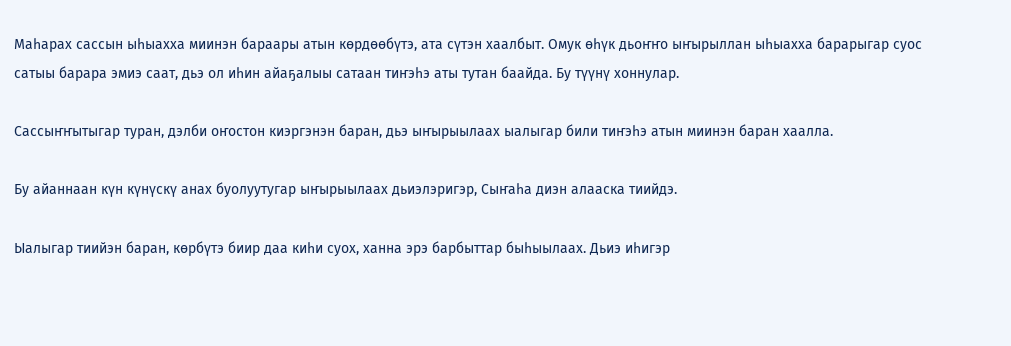Маһарах сассын ыһыахха миинэн бараары атын көрдөөбүтэ, ата сүтэн хаалбыт. Омук өһүк дьоҥҥо ыҥырыллан ыһыахха барарыгар суос сатыы барара эмиэ саат, дьэ ол иһин айаҕалыы сатаан тиҥэһэ аты тутан баайда. Бу түүнү хоннулар.

Сассыҥҥытыгар туран, дэлби оҥостон киэргэнэн баран, дьэ ыҥырыылаах ыалыгар били тиҥэһэ атын миинэн баран хаалла.

Бу айаннаан күн күнүскү анах буолуутугар ыҥырыылаах дьиэлэригэр, Сыҥаһа диэн алааска тиийдэ.

Ыалыгар тиийэн баран, көрбүтэ биир даа киһи суох, ханна эрэ барбыттар быһыылаах. Дьиэ иһигэр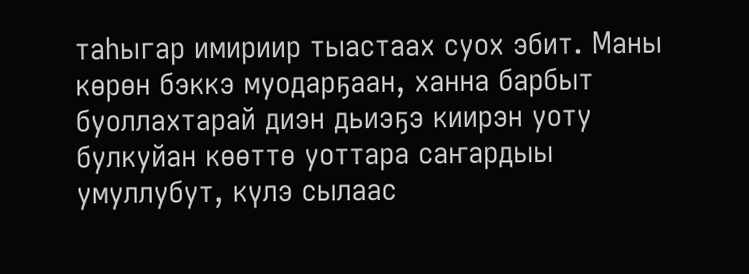таһыгар имириир тыастаах суох эбит. Маны көрөн бэккэ муодарҕаан, ханна барбыт буоллахтарай диэн дьиэҕэ киирэн уоту булкуйан көөттө уоттара саҥардыы умуллубут, күлэ сылаас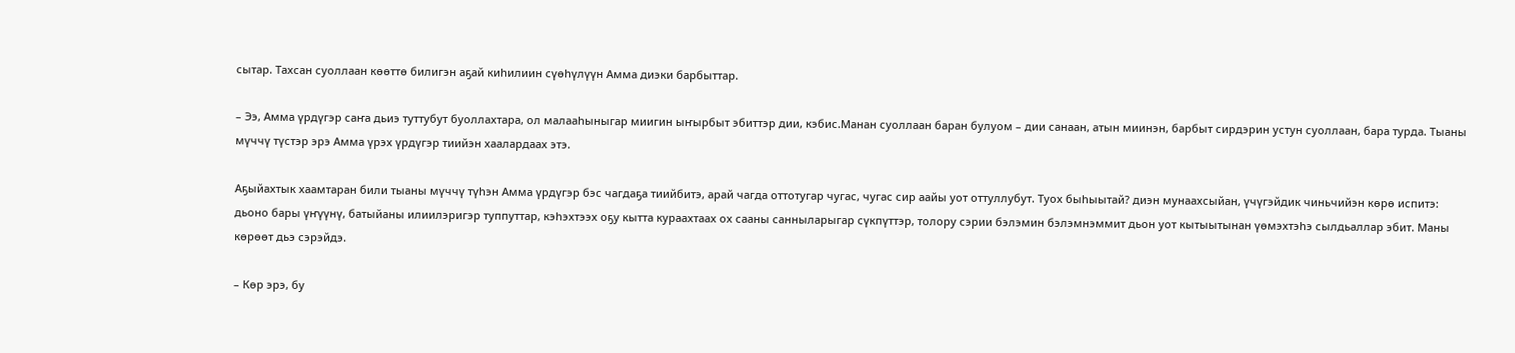сытар. Тахсан суоллаан көөттө билигэн аҕай киһилиин сүөһүлүүн Амма диэки барбыттар.

– Ээ, Амма үрдүгэр саҥа дьиэ туттубут буоллахтара, ол малааһыныгар миигин ыҥырбыт эбиттэр дии, кэбис.Манан суоллаан баран булуом – дии санаан, атын миинэн, барбыт сирдэрин устун суоллаан, бара турда. Тыаны мүччү түстэр эрэ Амма үрэх үрдүгэр тиийэн хаалардаах этэ.

Аҕыйахтык хаамтаран били тыаны мүччү түһэн Амма үрдүгэр бэс чагдаҕа тиийбитэ, арай чагда оттотугар чугас, чугас сир аайы уот оттуллубут. Туох быһыытай? диэн мунаахсыйан, үчүгэйдик чиньчийэн көрө испитэ: дьоно бары үҥүүнү, батыйаны илиилэригэр туппуттар, кэһэхтээх оҕу кытта кураахтаах ох сааны санныларыгар сүкпүттэр, толору сэрии бэлэмин бэлэмнэммит дьон уот кытыытынан үөмэхтэһэ сылдьаллар эбит. Маны көрөөт дьэ сэрэйдэ.

– Көр эрэ, бу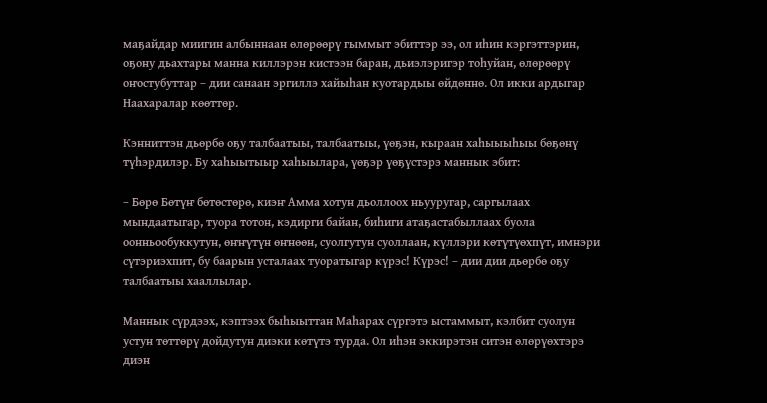маҕайдар миигин албыннаан өлөрөөрү гыммыт эбиттэр ээ, ол иһин кэргэттэрин, оҕону дьахтары манна киллэрэн кистээн баран, дьиэлэригэр тоһуйан, өлөрөөрү оҥостубуттар – дии санаан эргиллэ хайыһан куотардыы өйдөннө. Ол икки ардыгар Наахаралар көөттөр.

Кэнниттэн дьөрбө оҕу талбаатыы, талбаатыы, үөҕэн, кыраан хаһыыыһыы бөҕөнү түһэрдилэр. Бу хаһыытыыр хаһыылара, үөҕэр үөҕүстэрэ маннык эбит:

– Бөрө Бөтүҥ бөтөстөрө, киэҥ Амма хотун дьоллоох ньууругар, саргылаах мындаатыгар, туора тотон, кэдирги байан, биһиги атаҕастабыллаах буола оонньообуккутун, өҥҥүтүн өҥнөөн, суолгутун суоллаан, күллэри көтүтүөхпүт, имнэри сүтэриэхпит, бу баарын усталаах туоратыгар күрэс! Күрэс! – дии дии дьөрбө оҕу талбаатыы хааллылар.

Маннык сүрдээх, кэптээх быһыыттан Маһарах сүргэтэ ыстаммыт, кэлбит суолун устун төттөрү дойдутун диэки көтүтэ турда. Ол иһэн эккирэтэн ситэн өлөрүөхтэрэ диэн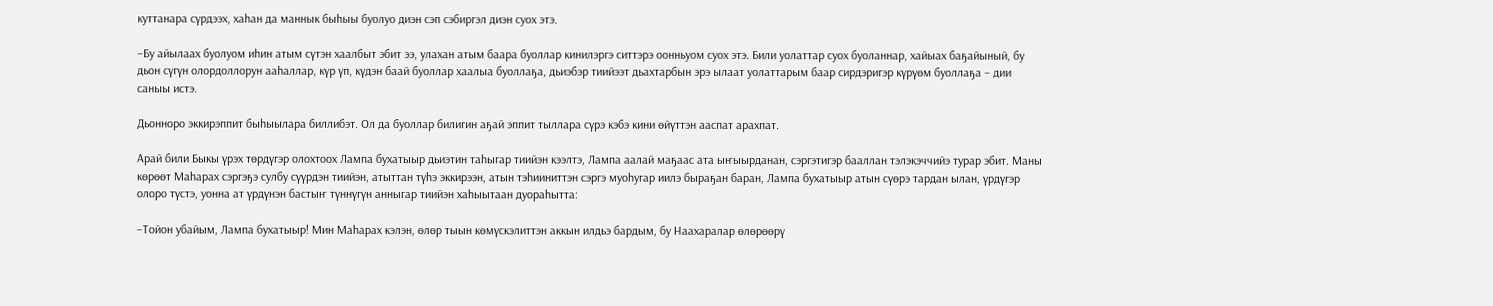куттанара сүрдээх, хаһан да маннык быһыы буолуо диэн сэп сэбиргэл диэн суох этэ.

–Бу айылаах буолуом иһин атым сүтэн хаалбыт эбит ээ, улахан атым баара буоллар кинилэргэ ситтэрэ оонньуом суох этэ. Били уолаттар суох буоланнар, хайыах баҕайыный, бу дьон сүгүн олордоллорун ааһаллар, күр үп, күдэн баай буоллар хаалыа буоллаҕа, дьиэбэр тиийээт дьахтарбын эрэ ылаат уолаттарым баар сирдэригэр күрүөм буоллаҕа – дии саныы истэ.

Дьонноро эккирэппит быһыылара биллибэт. Ол да буоллар билигин аҕай эппит тыллара сүрэ кэбэ кини өйүттэн ааспат арахпат.

Арай били Быкы үрэх төрдүгэр олохтоох Лампа бухатыыр дьиэтин таһыгар тиийэн кээлтэ, Лампа аалай маҕаас ата ыҥыырданан, сэргэтигэр бааллан тэлэкэччийэ турар эбит. Маны көрөөт Маһарах сэргэҕэ сулбу сүүрдэн тиийэн, атыттан түһэ эккирээн, атын тэһииниттэн сэргэ муоһугар иилэ быраҕан баран, Лампа бухатыыр атын сүөрэ тардан ылан, үрдүгэр олоро түстэ, уонна ат үрдүнэн бастыҥ түннүгүн анныгар тиийэн хаһыытаан дуораһытта:

–Тойон убайым, Лампа бухатыыр! Мин Маһарах кэлэн, өлөр тыын көмүскэлиттэн аккын илдьэ бардым, бу Наахаралар өлөрөөрү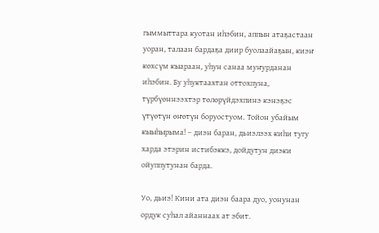гыммыттара куотан иһэбин, аппын атаҕастаан уоран, талаан бардаҕа диир буолаайаҕын, киэҥ көхсүм кыараан, уһун санаа муҥурданан иһэбин. Бу уһуктаахтан оттохпуна, түрбүөннээхтэр төлөрүйдэхпинэ кэнэҕэс үтүөтүн өҥөтүн боруостуом. Тойон убайым кыыһырыма! – диэн баран, дьиэлээх киһи тугу харда этэрин истибэккэ, дойдутун диэки ойуппутунан барда.

Уо, дьиэ! Кини ата диэн баара дуо, уонунан ордук суһал айаннаах ат эбит.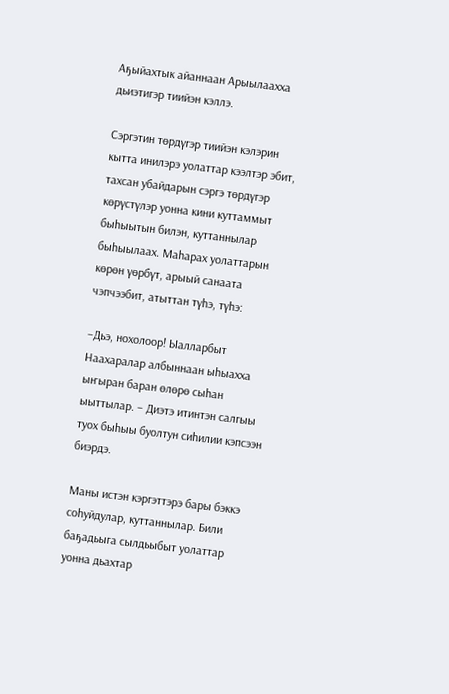Аҕыйахтык айаннаан Арыылаахха дьиэтигэр тиийэн кэллэ.

Сэргэтин төрдүгэр тиийэн кэлэрин кытта инилэрэ уолаттар кээлтэр эбит, тахсан убайдарын сэргэ төрдүгэр көрүстүлэр уонна кини куттаммыт быһыытын билэн, куттаннылар быһыылаах. Маһарах уолаттарын көрөн үөрбүт, арыый санаата чэпчээбит, атыттан түһэ, түһэ:

–Дьэ, нохолоор! Ыалларбыт Наахаралар албыннаан ыһыахха ыҥыран баран өлөрө сыһан ыыттылар. – Диэтэ итинтэн салгыы туох быһыы буолтун сиһилии кэпсээн биэрдэ.

Маны истэн кэргэттэрэ бары бэккэ соһуйдулар, куттаннылар. Били баҕадьыга сылдьыбыт уолаттар уонна дьахтар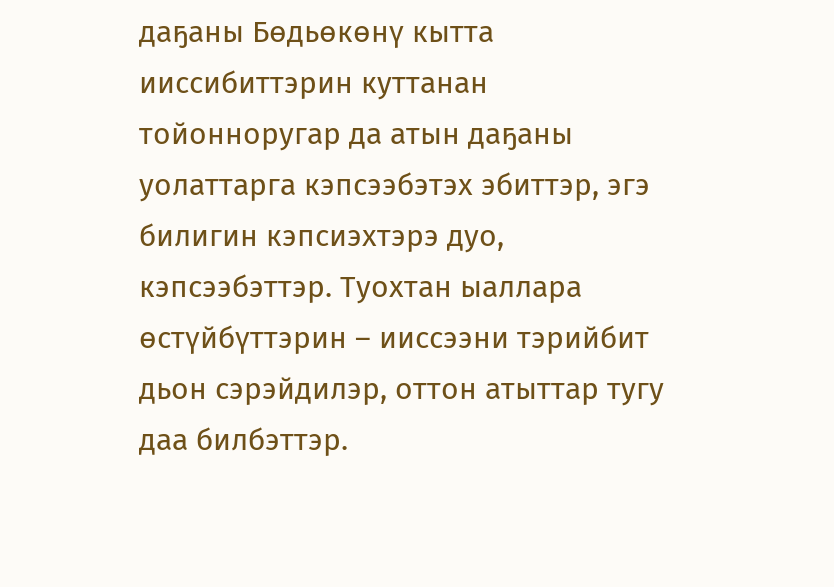даҕаны Бөдьөкөнү кытта ииссибиттэрин куттанан тойонноругар да атын даҕаны уолаттарга кэпсээбэтэх эбиттэр, эгэ билигин кэпсиэхтэрэ дуо, кэпсээбэттэр. Туохтан ыаллара өстүйбүттэрин – ииссээни тэрийбит дьон сэрэйдилэр, оттон атыттар тугу даа билбэттэр.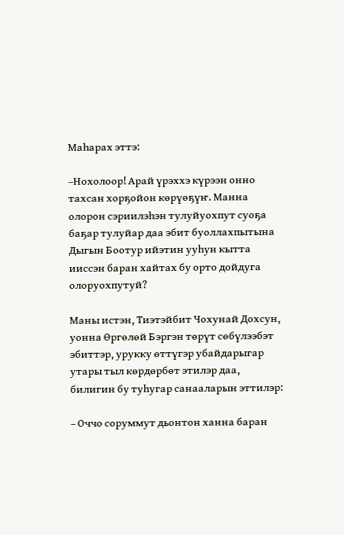Маһарах эттэ:

–Нохолоор! Арай үрэххэ күрээн онно тахсан хорҕойон көрүөҕүҥ. Манна олорон сэриилэһэн тулуйуохпут суоҕа баҕар тулуйар даа эбит буоллахпытына Дыгын Боотур ийэтин ууһун кытта ииссэн баран хайтах бу орто дойдуга олоруохпутуй?

Маны истэн, Тиэтэйбит Чохунай Дохсун, уонна Өргөлөй Бэргэн төрүт сөбүлээбэт эбиттэр, урукку өттүгэр убайдарыгар утары тыл көрдөрбөт этилэр даа, билигин бу туһугар санааларын эттилэр:

– Оччо соруммут дьонтон ханна баран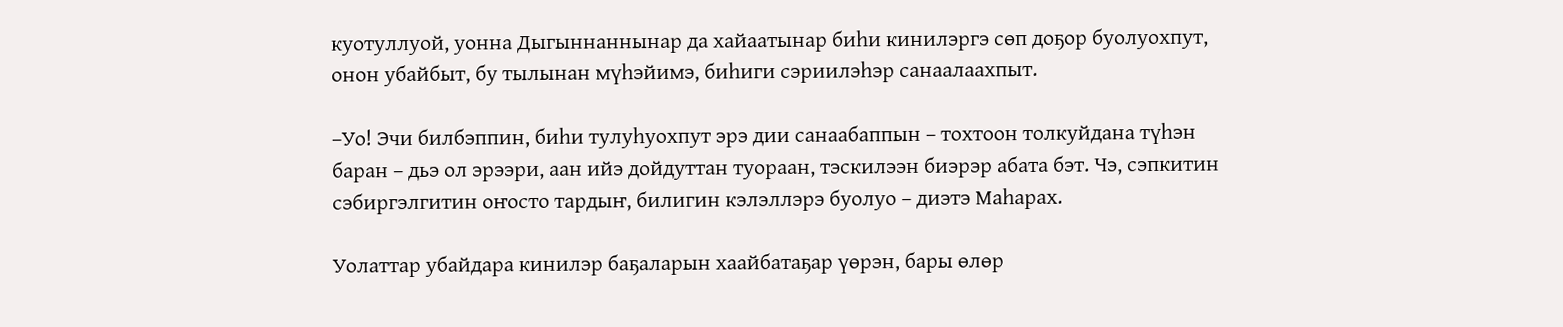куотуллуой, уонна Дыгыннаннынар да хайаатынар биһи кинилэргэ сөп доҕор буолуохпут, онон убайбыт, бу тылынан мүһэйимэ, биһиги сэриилэһэр санаалаахпыт.

–Уо! Эчи билбэппин, биһи тулуһуохпут эрэ дии санаабаппын – тохтоон толкуйдана түһэн баран – дьэ ол эрээри, аан ийэ дойдуттан туораан, тэскилээн биэрэр абата бэт. Чэ, сэпкитин сэбиргэлгитин оҥосто тардыҥ, билигин кэлэллэрэ буолуо – диэтэ Маһарах.

Уолаттар убайдара кинилэр баҕаларын хаайбатаҕар үөрэн, бары өлөр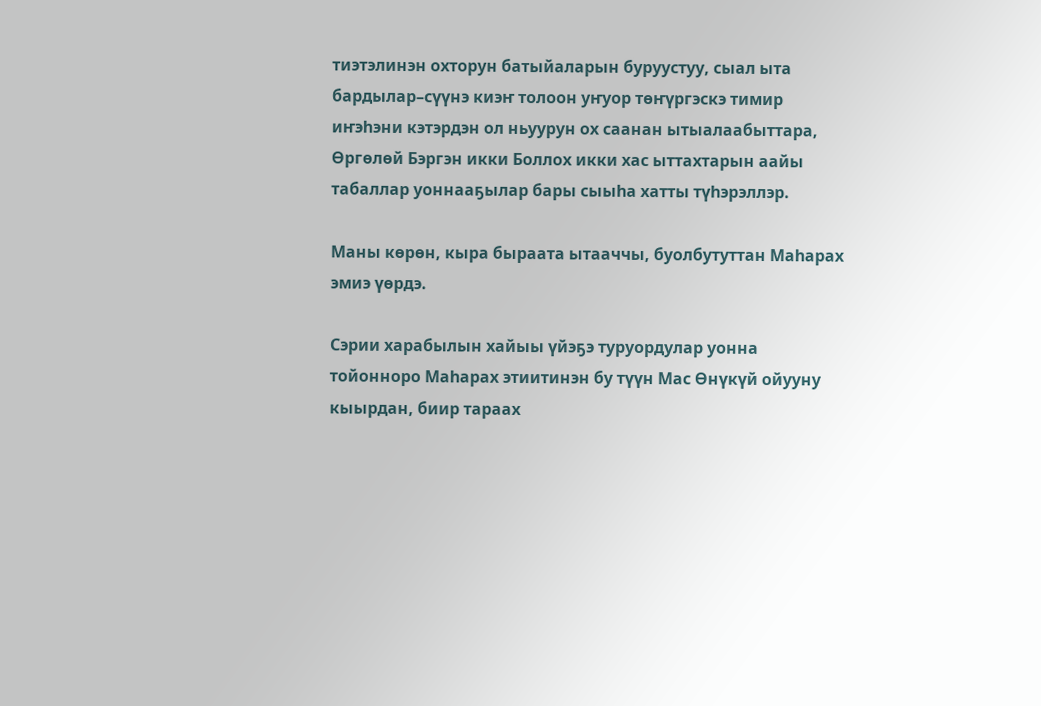тиэтэлинэн охторун батыйаларын буруустуу, сыал ыта бардылар–сүүнэ киэҥ толоон уҥуор төҥүргэскэ тимир иҥэһэни кэтэрдэн ол ньуурун ох саанан ытыалаабыттара, Өргөлөй Бэргэн икки Боллох икки хас ыттахтарын аайы табаллар уоннааҕылар бары сыыһа хатты түһэрэллэр.

Маны көрөн, кыра быраата ытааччы, буолбутуттан Маһарах эмиэ үөрдэ.

Сэрии харабылын хайыы үйэҕэ туруордулар уонна тойонноро Маһарах этиитинэн бу түүн Мас Өнүкүй ойууну кыырдан, биир тараах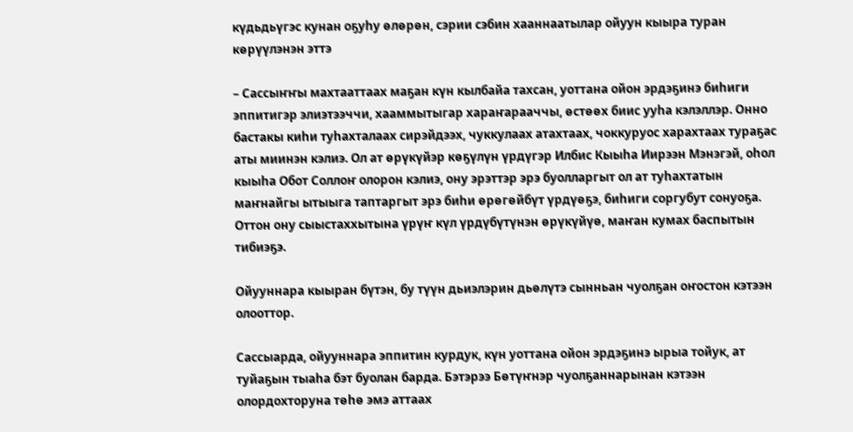күдьдьүгэс кунан оҕуһу өлөрөн, сэрии сэбин хааннаатылар ойуун кыыра туран көрүүлэнэн эттэ

– Сассыҥҥы махтааттаах маҕан күн кылбайа тахсан, уоттана ойон эрдэҕинэ биһиги эппитигэр элиэтээччи, хааммытыгар хараҥарааччы, өстөөх биис ууһа кэлэллэр. Онно бастакы киһи туһахталаах сирэйдээх, чуккулаах атахтаах, чоккуруос харахтаах тураҕас аты миинэн кэлиэ. Ол ат өрүкүйэр көҕүлүн үрдүгэр Илбис Кыыһа Иирээн Мэнэгэй, оһол кыыһа Обот Соллоҥ олорон кэлиэ, ону эрэттэр эрэ буолларгыт ол ат туһахтатын маҥнайгы ытыыга таптаргыт эрэ биһи өрөгөйбүт үрдүөҕэ, биһиги соргубут сонуоҕа. Оттон ону сыыстаххытына үрүҥ күл үрдүбүтүнэн өрүкүйүө, маҥан кумах баспытын тибиэҕэ.

Ойууннара кыыран бүтэн, бу түүн дьиэлэрин дьөлүтэ сынньан чуолҕан оҥостон кэтээн олооттор.

Сассыарда, ойууннара эппитин курдук, күн уоттана ойон эрдэҕинэ ырыа тойук, ат туйаҕын тыаһа бэт буолан барда. Бэтэрээ Бөтүҥнэр чуолҕаннарынан кэтээн олордохторуна төһө эмэ аттаах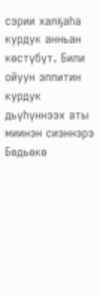сэрии халҕаһа курдук анньан көстүбүт. Били ойуун эппитин курдук дьүһүннээх аты миинэн сиэннэрэ Бөдьөкө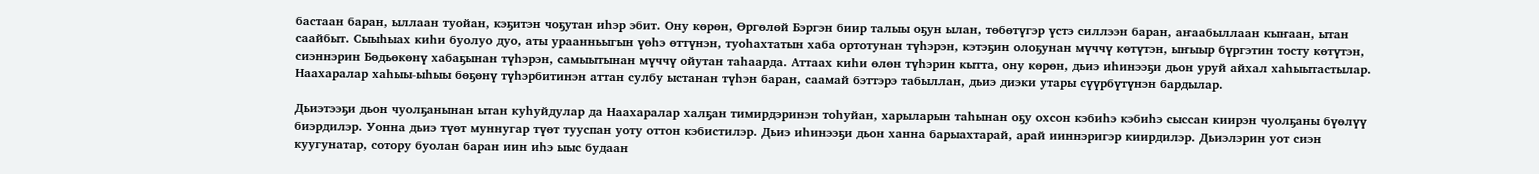бастаан баран, ыллаан туойан, кэҕитэн чоҕутан иһэр эбит. Ону көрөн, Өргөлөй Бэргэн биир талыы оҕун ылан, төбөтүгэр үстэ силлээн баран, аҥаабыллаан кыҥаан, ытан саайбыт. Сыыһыах киһи буолуо дуо, аты ураанньыгын үөһэ өттүнэн, туоһахтатын хаба ортотунан түһэрэн, кэтэҕин олоҕунан мүччү көтүтэн, ыҥыыр бүргэтин тосту көтүтэн, сиэннэрин Бөдьөкөнү хабаҕынан түһэрэн, самыытынан мүччү ойутан таһаарда. Аттаах киһи өлөн түһэрин кытта, ону көрөн, дьиэ иһинээҕи дьон уруй айхал хаһыытастылар. Наахаралар хаһыы-ыһыы бөҕөнү түһэрбитинэн аттан сулбу ыстанан түһэн баран, саамай бэттэрэ табыллан, дьиэ диэки утары сүүрбүтүнэн бардылар.

Дьиэтээҕи дьон чуолҕанынан ытан куһуйдулар да Наахаралар халҕан тимирдэринэн тоһуйан, харыларын таһынан оҕу охсон кэбиһэ кэбиһэ сыссан киирэн чуолҕаны бүөлүү биэрдилэр. Уонна дьиэ түөт муннугар түөт тууспан уоту оттон кэбистилэр. Дьиэ иһинээҕи дьон ханна барыахтарай, арай ииннэригэр киирдилэр. Дьиэлэрин уот сиэн куугунатар, сотору буолан баран иин иһэ ыыс будаан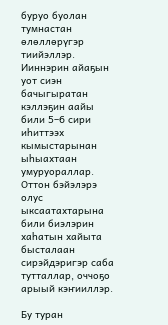буруо буолан тумнастан өлөллөрүгэр тиийэллэр. Ииннэрин айаҕын уот сиэн бачыгыратан кэллэҕин аайы били 5–6 сири иһиттээх кымыстарынан ыһыахтаан умуруораллар. Оттон бэйэлэрэ олус ыксаатахтарына били биэлэрин хаһатын хайыта бысталаан сирэйдэригэр саба тутталлар, оччоҕо арыый кэҥииллэр.

Бу туран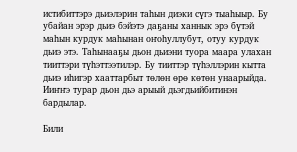истибиттэрэ дьиэлэрин таһын диэки сүгэ тыаһыыр. Бу убайан эрэр дьиэ бэйэтэ даҕаны ханнык эрэ бүтэй маһын курдук маһынан оҥоһуллубут, отуу курдук дьиэ этэ. Таһынааҕы дьон дьиэни туора маара улахан тииттэри түһэттээтилэр. Бу тииттэр түһэллэрин кытта дьиэ иһигэр хааттарбыт төлөн өрө көтөн унаарыйда. Ииҥҥэ турар дьон дьэ арыый дьэгдьийбитинэн бардылар.

Били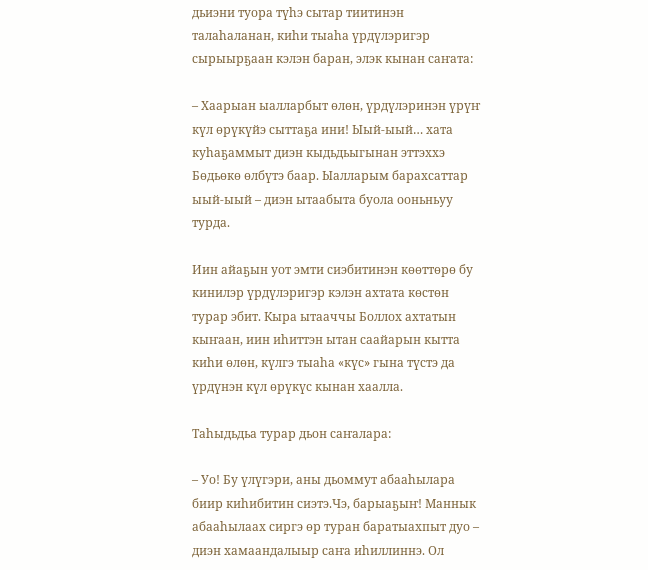дьиэни туора түһэ сытар тиитинэн талаһаланан, киһи тыаһа үрдүлэригэр сырыырҕаан кэлэн баран, элэк кынан саҥата:

– Хаарыан ыалларбыт өлөн, үрдүлэринэн үрүҥ күл өрүкүйэ сыттаҕа ини! Ыый-ыый… хата куһаҕаммыт диэн кыдьдьыгынан эттэххэ Бөдьөкө өлбүтэ баар. Ыалларым барахсаттар ыый-ыый – диэн ытаабыта буола ооньньуу турда.

Иин айаҕын уот эмти сиэбитинэн көөттөрө бу кинилэр үрдүлэригэр кэлэн ахтата көстөн турар эбит. Кыра ытааччы Боллох ахтатын кыҥаан, иин иһиттэн ытан саайарын кытта киһи өлөн, күлгэ тыаһа «күс» гына түстэ да үрдүнэн күл өрүкүс кынан хаалла.

Таһыдьдьа турар дьон саҥалара:

– Уо! Бу үлүгэри, аны дьоммут абааһылара биир киһибитин сиэтэ.Чэ, барыаҕыҥ! Маннык абааһылаах сиргэ өр туран баратыахпыт дуо – диэн хамаандалыыр саҥа иһиллиннэ. Ол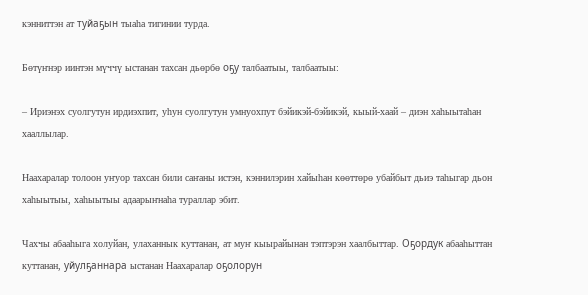кэнниттэн ат туйаҕын тыаһа тигинии турда.

Бөтүҥнэр иинтэн мүччү ыстанан тахсан дьөрбө оҕу талбаатыы, талбаатыы:

– Ириэнэх суолгутун ирдиэхпит, уһун суолгутун умнуохпут бэйикэй-бэйикэй, кыый-хаай – диэн хаһыытаһан хааллылар.

Наахаралар толоон уҥуор тахсан били саҥаны истэн, кэннилэрин хайыһан көөттөрө убайбыт дьиэ таһыгар дьон хаһыытыы, хаһыытыы адаарыҥнаһа тураллар эбит.

Чахчы абааһыга холуйан, улаханнык куттанан, ат муҥ кыырайынан тэптэрэн хаалбыттар. Оҕордук абааһыттан куттанан, уйулҕаннара ыстанан Наахаралар оҕолорун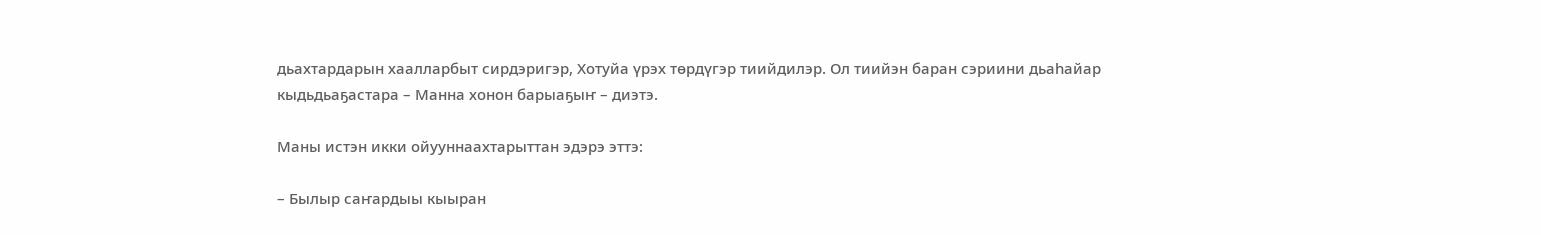дьахтардарын хаалларбыт сирдэригэр, Хотуйа үрэх төрдүгэр тиийдилэр. Ол тиийэн баран сэриини дьаһайар кыдьдьаҕастара – Манна хонон барыаҕыҥ – диэтэ.

Маны истэн икки ойууннаахтарыттан эдэрэ эттэ:

– Былыр саҥардыы кыыран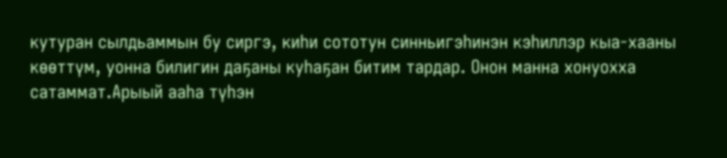кутуран сылдьаммын бу сиргэ, киһи сототун синньигэһинэн кэһиллэр кыа-хааны көөттүм, уонна билигин даҕаны куһаҕан битим тардар. Онон манна хонуохха сатаммат.Арыый ааһа түһэн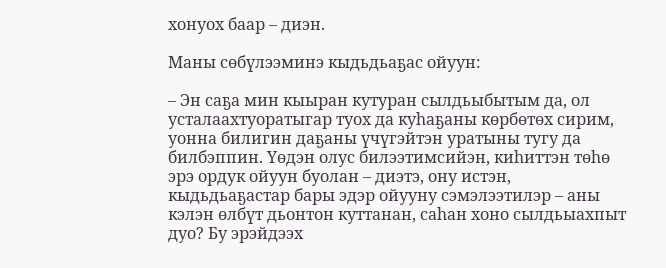хонуох баар – диэн.

Маны сөбүлээминэ кыдьдьаҕас ойуун:

– Эн саҕа мин кыыран кутуран сылдьыбытым да, ол усталаахтуоратыгар туох да куһаҕаны көрбөтөх сирим, уонна билигин даҕаны үчүгэйтэн уратыны тугу да билбэппин. Үөдэн олус билээтимсийэн, киһиттэн төһө эрэ ордук ойуун буолан – диэтэ, ону истэн, кыдьдьаҕастар бары эдэр ойууну сэмэлээтилэр – аны кэлэн өлбүт дьонтон куттанан, саһан хоно сылдьыахпыт дуо? Бу эрэйдээх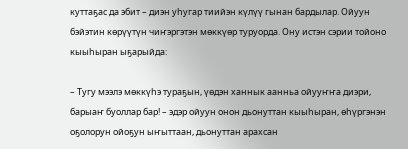куттаҕас да эбит – диэн уһугар тиийэн күлүү гынан бардылар. Ойуун бэйэтин көрүүтүн чиҥэргэтэн мөккүөр туруорда. Ону истэн сэрии тойоно кыыһыран ыҕарыйда:

– Тугу мээлэ мөккүһэ тураҕын, үөдэн ханнык аанньа ойууҥҥа диэри, барыаҥ буоллар бар! – эдэр ойуун онон дьонуттан кыыһыран, өһүргэнэн оҕолорун ойоҕун ыҥыттаан, дьонуттан арахсан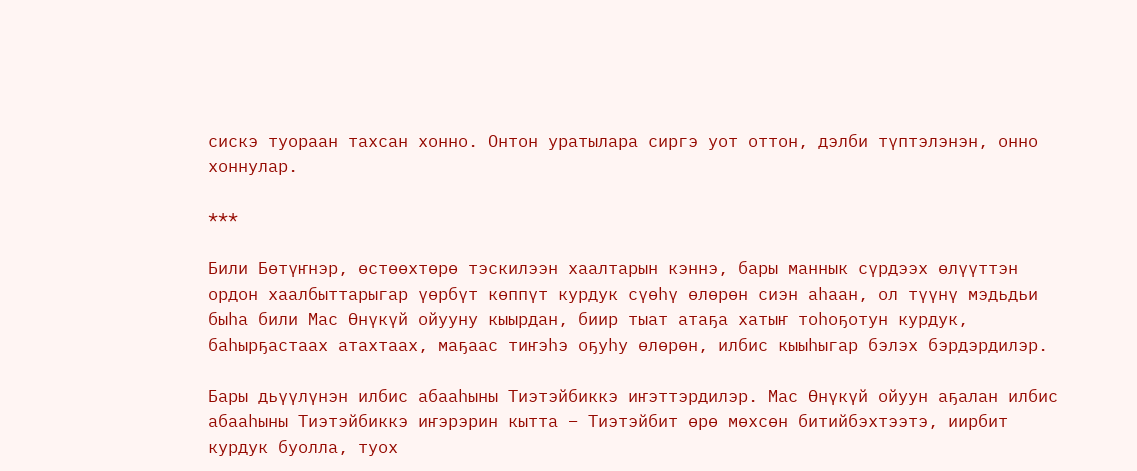сискэ туораан тахсан хонно. Онтон уратылара сиргэ уот оттон, дэлби түптэлэнэн, онно хоннулар.

***

Били Бөтүҥнэр, өстөөхтөрө тэскилээн хаалтарын кэннэ, бары маннык сүрдээх өлүүттэн ордон хаалбыттарыгар үөрбүт көппүт курдук сүөһү өлөрөн сиэн аһаан, ол түүнү мэдьдьи быһа били Мас Өнүкүй ойууну кыырдан, биир тыат атаҕа хатыҥ тоһоҕотун курдук, баһырҕастаах атахтаах, маҕаас тиҥэһэ оҕуһу өлөрөн, илбис кыыһыгар бэлэх бэрдэрдилэр.

Бары дьүүлүнэн илбис абааһыны Тиэтэйбиккэ иҥэттэрдилэр. Мас Өнүкүй ойуун аҕалан илбис абааһыны Тиэтэйбиккэ иҥэрэрин кытта – Тиэтэйбит өрө мөхсөн битийбэхтээтэ, иирбит курдук буолла, туох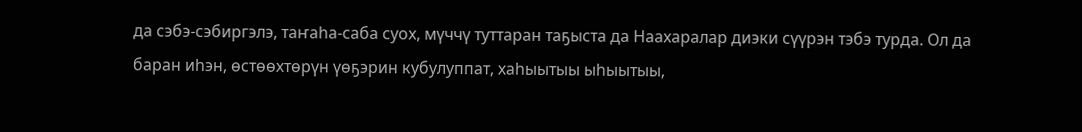да сэбэ-сэбиргэлэ, таҥаһа-саба суох, мүччү туттаран таҕыста да Наахаралар диэки сүүрэн тэбэ турда. Ол да баран иһэн, өстөөхтөрүн үөҕэрин кубулуппат, хаһыытыы ыһыытыы,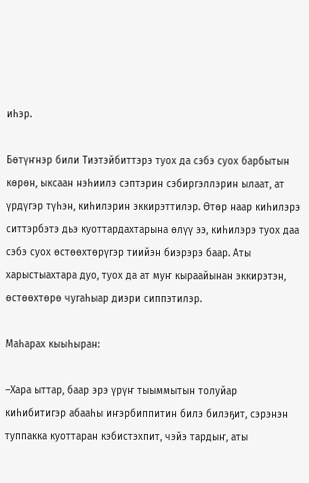иһэр.

Бөтүҥнэр били Тиэтэйбиттэрэ туох да сэбэ суох барбытын көрөн, ыксаан нэһиилэ сэптэрин сэбиргэллэрин ылаат, ат үрдүгэр түһэн, киһилэрин эккирэттилэр. Өтөр наар киһилэрэ ситтэрбэтэ дьэ куоттардахтарына өлүү ээ, киһилэрэ туох даа сэбэ суох өстөөхтөрүгэр тиийэн биэрэрэ баар. Аты харыстыахтара дуо, туох да ат муҥ кыраайынан эккирэтэн, өстөөхтөрө чугаһыар диэри сиппэтилэр.

Маһарах кыыһыран:

–Хара ыттар, баар эрэ үрүҥ тыыммытын толуйар киһибитигэр абааһы иҥэрбиппитин билэ билэҕит, сэрэнэн туппакка куоттаран кэбистэхпит, чэйэ тардыҥ, аты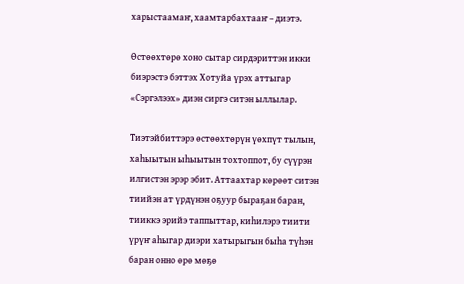харыстаамаҥ, хаамтарбахтааҥ – диэтэ.

Өстөөхтөрө хоно сытар сирдэриттэн икки биэрэстэ бэттэх Хотуйа үрэх аттыгар «Сэргэлээх» диэн сиргэ ситэн ыллылар.

Тиэтэйбиттэрэ өстөөхтөрүн үөхпүт тылын, хаһыытын ыһыытын тохтоппот, бу сүүрэн илгистэн эрэр эбит. Аттаахтар көрөөт ситэн тиийэн ат үрдүнэн оҕуур быраҕан баран, тииккэ эрийэ таппыттар, киһилэрэ тиити үрүҥ аһыгар диэри хатырыгын быһа түһэн баран онно өрө мөҕө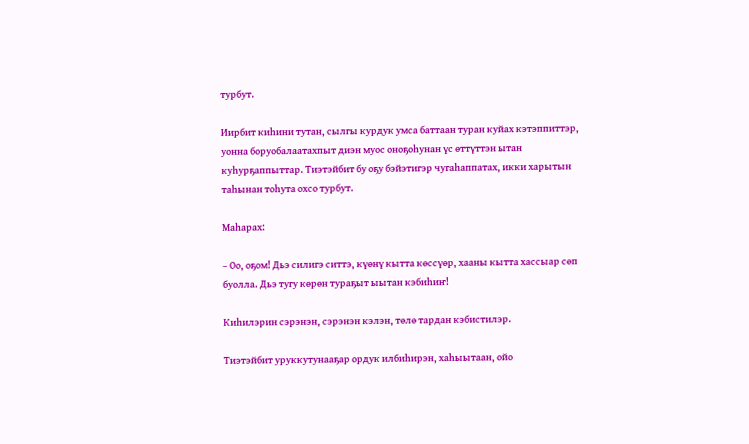турбут.

Иирбит киһини тутан, сылгы курдук умса баттаан туран куйах кэтэппиттэр, уонна боруобалаатахпыт диэн муос оноҕоһунан үс өттүттэн ытан куһурҕаппыттар. Тиэтэйбит бу оҕу бэйэтигэр чугаһаппатах, икки харытын таһынан тоһута охсо турбут.

Маһарах:

– Оо, оҕом! Дьэ силигэ ситтэ, күөнү кытта көссүөр, хааны кытта хассыар сөп буолла. Дьэ тугу көрөн тураҕыт ыытан кэбиһиҥ!

Киһилэрин сэрэнэн, сэрэнэн кэлэн, төлө тардан кэбистилэр.

Тиэтэйбит уруккутунааҕар ордук илбиһирэн, хаһыытаан, ойо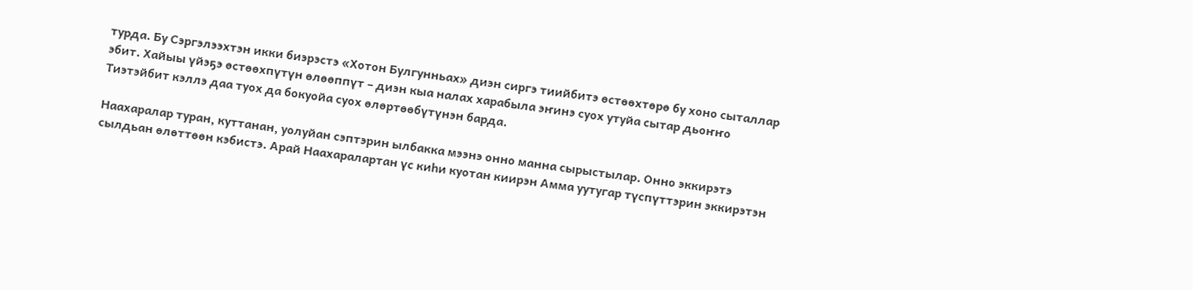турда. Бу Сэргэлээхтэн икки биэрэстэ «Хотон Булгунньах» диэн сиргэ тиийбитэ өстөөхтөрө бу хоно сыталлар эбит. Хайыы үйэҕэ өстөөхпүтүн өлөөппүт – диэн кыа налах харабыла эҥинэ суох утуйа сытар дьоҥҥо Тиэтэйбит кэллэ даа туох да бокуойа суох өлөртөөбүтүнэн барда.

Наахаралар туран, куттанан, уолуйан сэптэрин ылбакка мээнэ онно манна сырыстылар. Онно эккирэтэ сылдьан өлөттөөн кэбистэ. Арай Наахаралартан үс киһи куотан киирэн Амма уутугар түспүттэрин эккирэтэн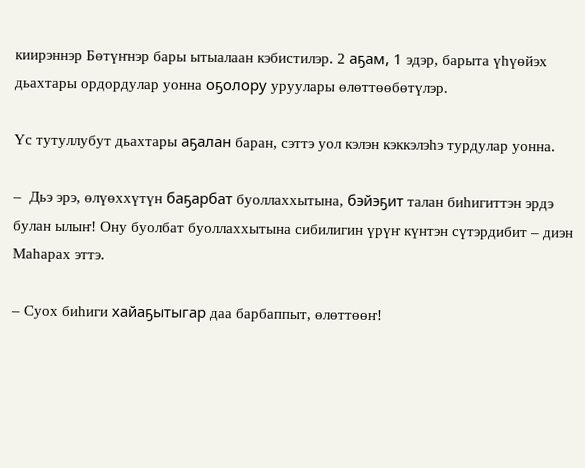киирэннэр Бөтүҥнэр бары ытыалаан кэбистилэр. 2 аҕам, 1 эдэр, барыта үһүөйэх дьахтары ордордулар уонна оҕолору уруулары өлөттөөбөтүлэр.

Үс тутуллубут дьахтары аҕалан баран, сэттэ уол кэлэн кэккэлэһэ турдулар уонна.

–  Дьэ эрэ, өлүөххүтүн баҕарбат буоллаххытына, бэйэҕит талан биһигиттэн эрдэ булан ылыҥ! Ону буолбат буоллаххытына сибилигин үрүҥ күнтэн сүтэрдибит – диэн Маһарах эттэ.

– Суох биһиги хайаҕытыгар даа барбаппыт, өлөттөөҥ!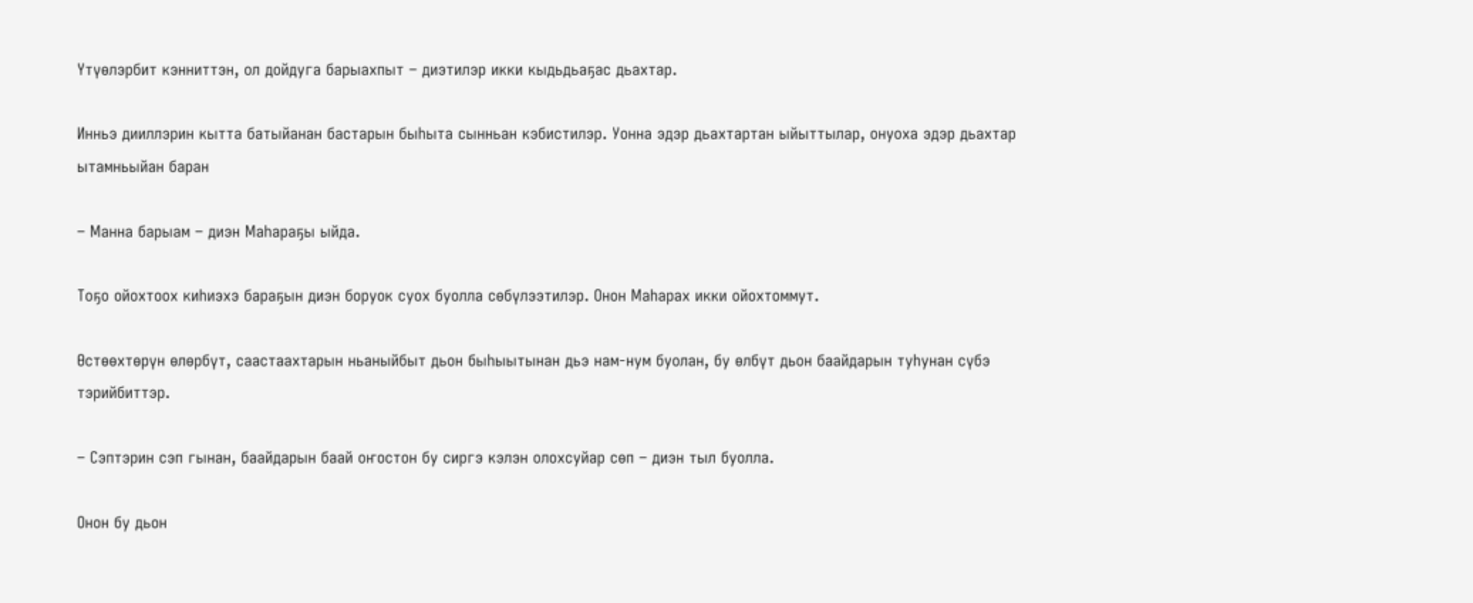Үтүөлэрбит кэнниттэн, ол дойдуга барыахпыт – диэтилэр икки кыдьдьаҕас дьахтар.

Инньэ дииллэрин кытта батыйанан бастарын быһыта сынньан кэбистилэр. Уонна эдэр дьахтартан ыйыттылар, онуоха эдэр дьахтар ытамньыйан баран

– Манна барыам – диэн Маһараҕы ыйда.

Тоҕо ойохтоох киһиэхэ бараҕын диэн боруок суох буолла сөбүлээтилэр. Онон Маһарах икки ойохтоммут.

Өстөөхтөрүн өлөрбүт, саастаахтарын ньаныйбыт дьон быһыытынан дьэ нам-нум буолан, бу өлбүт дьон баайдарын туһунан сүбэ тэрийбиттэр.

– Сэптэрин сэп гынан, баайдарын баай оҥостон бу сиргэ кэлэн олохсуйар сөп – диэн тыл буолла.

Онон бу дьон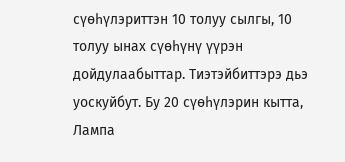сүөһүлэриттэн 10 толуу сылгы, 10 толуу ынах сүөһүнү үүрэн дойдулаабыттар. Тиэтэйбиттэрэ дьэ уоскуйбут. Бу 20 сүөһүлэрин кытта, Лампа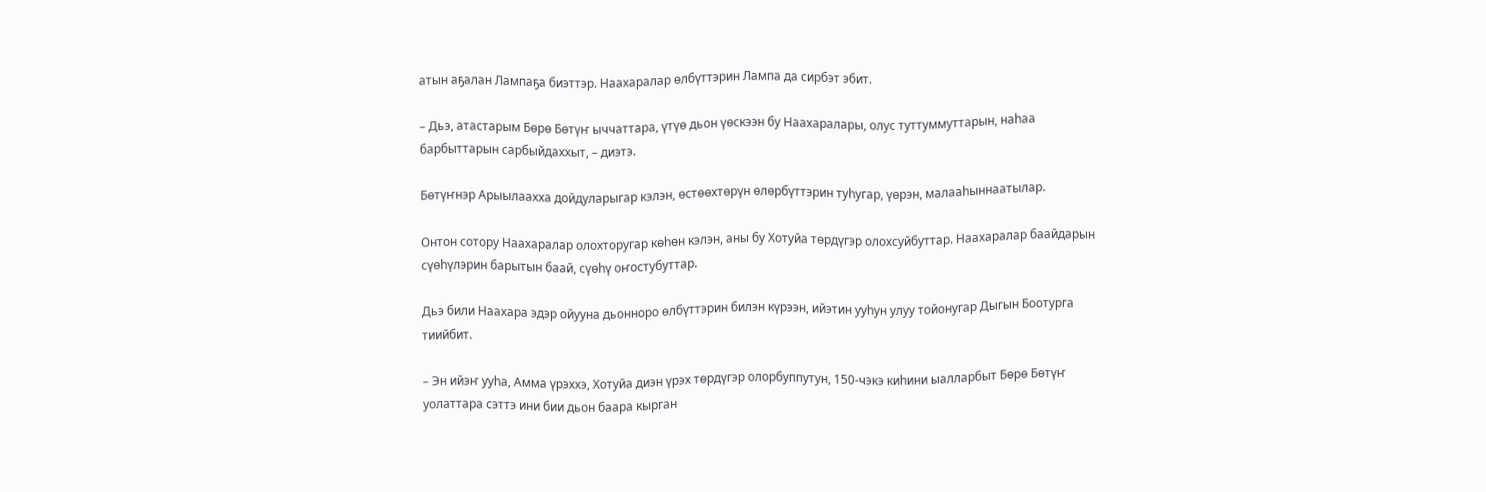атын аҕалан Лампаҕа биэттэр. Наахаралар өлбүттэрин Лампа да сирбэт эбит.

– Дьэ, атастарым Бөрө Бөтүҥ ыччаттара, үтүө дьон үөскээн бу Наахаралары, олус туттуммуттарын, наһаа барбыттарын сарбыйдаххыт, – диэтэ.

Бөтүҥнэр Арыылаахха дойдуларыгар кэлэн, өстөөхтөрүн өлөрбүттэрин туһугар, үөрэн, малааһыннаатылар.

Онтон сотору Наахаралар олохторугар көһөн кэлэн, аны бу Хотуйа төрдүгэр олохсуйбуттар. Наахаралар баайдарын сүөһүлэрин барытын баай, сүөһү оҥостубуттар.

Дьэ били Наахара эдэр ойууна дьонноро өлбүттэрин билэн күрээн, ийэтин ууһун улуу тойонугар Дыгын Боотурга тиийбит.

– Эн ийэҥ ууһа, Амма үрэххэ, Хотуйа диэн үрэх төрдүгэр олорбуппутун, 150-чэкэ киһини ыалларбыт Бөрө Бөтүҥ уолаттара сэттэ ини бии дьон баара кырган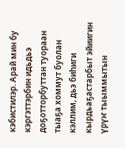кэбистилэр. Арай мин бу кэргэттэрбин идьдьэ доҕотторбуттан туораан тыаҕа хоммут буолан кэллим, дьэ биһиги кырдьаҕастарбыт эйиигин үрүҥ тыыммытын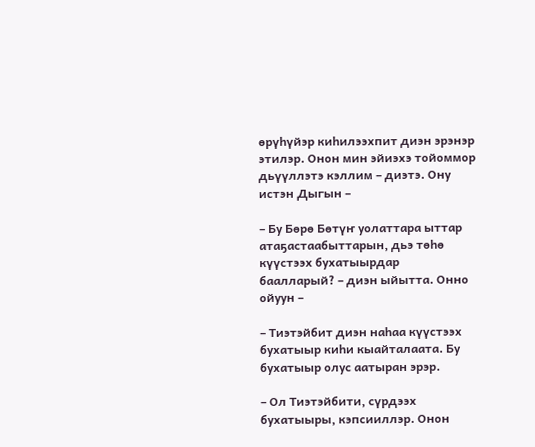өрүһүйэр киһилээхпит диэн эрэнэр этилэр. Онон мин эйиэхэ тойоммор дьүүллэтэ кэллим – диэтэ. Ону истэн Дыгын –

– Бу Бөрө Бөтүҥ уолаттара ыттар атаҕастаабыттарын, дьэ төһө күүстээх бухатыырдар баалларый? – диэн ыйытта. Онно ойуун –

– Тиэтэйбит диэн наһаа күүстээх бухатыыр киһи кыайталаата. Бу бухатыыр олус аатыран эрэр.

– Ол Тиэтэйбити, сүрдээх бухатыыры, кэпсииллэр. Онон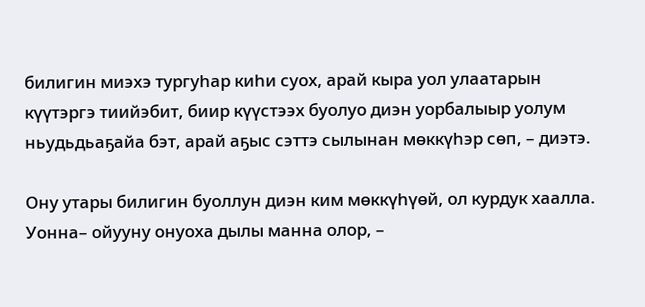билигин миэхэ тургуһар киһи суох, арай кыра уол улаатарын күүтэргэ тиийэбит, биир күүстээх буолуо диэн уорбалыыр уолум ньудьдьаҕайа бэт, арай аҕыс сэттэ сылынан мөккүһэр сөп, – диэтэ.

Ону утары билигин буоллун диэн ким мөккүһүөй, ол курдук хаалла. Уонна– ойууну онуоха дылы манна олор, –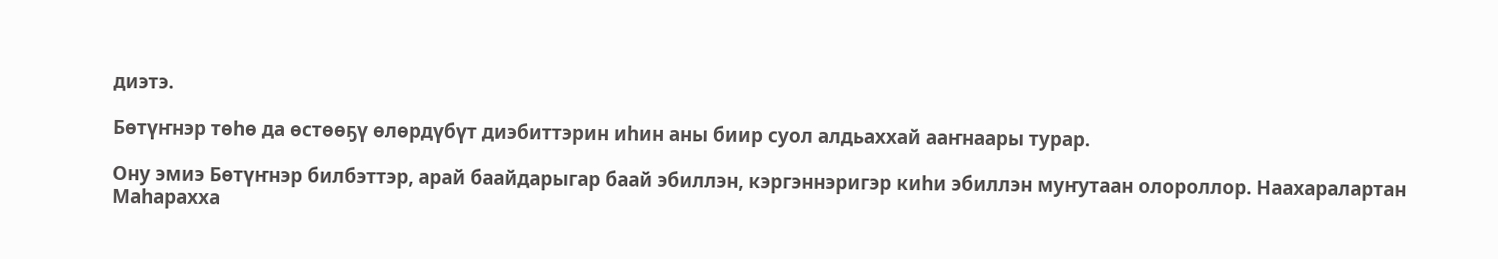диэтэ.

Бөтүҥнэр төһө да өстөөҕү өлөрдүбүт диэбиттэрин иһин аны биир суол алдьаххай ааҥнаары турар.

Ону эмиэ Бөтүҥнэр билбэттэр, арай баайдарыгар баай эбиллэн, кэргэннэригэр киһи эбиллэн муҥутаан олороллор. Наахаралартан Маһарахха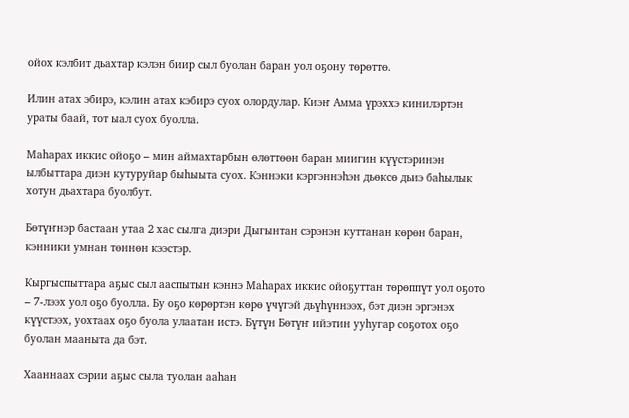ойох кэлбит дьахтар кэлэн биир сыл буолан баран уол оҕону төрөттө.

Илин атах эбирэ, кэлин атах кэбирэ суох олордулар. Киэҥ Амма үрэххэ кинилэртэн ураты баай, тот ыал суох буолла.

Маһарах иккис ойоҕо – мин аймахтарбын өлөттөөн баран миигин күүстэринэн ылбыттара диэн кутуруйар быһыыта суох. Кэннэки кэргэннэһэн дьөксө дьиэ баһылык хотун дьахтара буолбут.

Бөтүҥнэр бастаан утаа 2 хас сылга диэри Дыгынтан сэрэнэн куттанан көрөн баран, кэнники умнан төннөн кээстэр.

Кыргыспыттара аҕыс сыл ааспытын кэннэ Маһарах иккис ойоҕуттан төрөппүт уол оҕото – 7-лээх уол оҕо буолла. Бу оҕо көрөртэн көрө үчүгэй дьүһүннээх, бэт диэн эргэнэх күүстээх, уохтаах оҕо буола улаатан истэ. Бүтүн Бөтүҥ ийэтин ууһугар соҕотох оҕо буолан мааныта да бэт.

Хааннаах сэрии аҕыс сыла туолан ааһан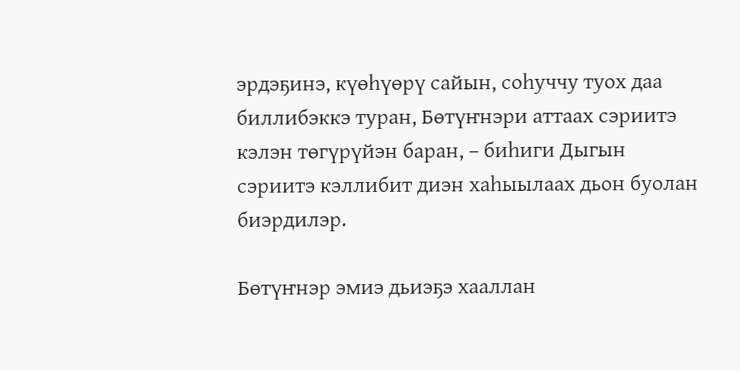эрдэҕинэ, күөһүөрү сайын, соһуччу туох даа биллибэккэ туран, Бөтүҥнэри аттаах сэриитэ кэлэн төгүрүйэн баран, – биһиги Дыгын сэриитэ кэллибит диэн хаһыылаах дьон буолан биэрдилэр.

Бөтүҥнэр эмиэ дьиэҕэ хааллан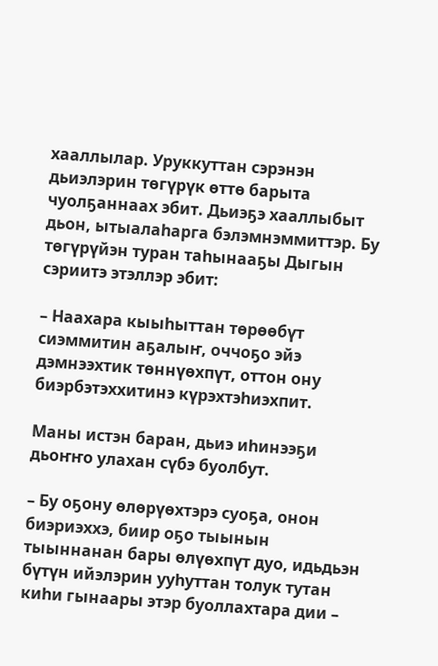хааллылар. Уруккуттан сэрэнэн дьиэлэрин төгүрүк өттө барыта чуолҕаннаах эбит. Дьиэҕэ хааллыбыт дьон, ытыалаһарга бэлэмнэммиттэр. Бу төгүрүйэн туран таһынааҕы Дыгын сэриитэ этэллэр эбит:

– Наахара кыыһыттан төрөөбүт сиэммитин аҕалыҥ, оччоҕо эйэ дэмнээхтик төннүөхпүт, оттон ону биэрбэтэххитинэ күрэхтэһиэхпит.

Маны истэн баран, дьиэ иһинээҕи дьоҥҥо улахан сүбэ буолбут.

– Бу оҕону өлөрүөхтэрэ суоҕа, онон биэриэххэ, биир оҕо тыынын тыыннанан бары өлүөхпүт дуо, идьдьэн бүтүн ийэлэрин ууһуттан толук тутан киһи гынаары этэр буоллахтара дии –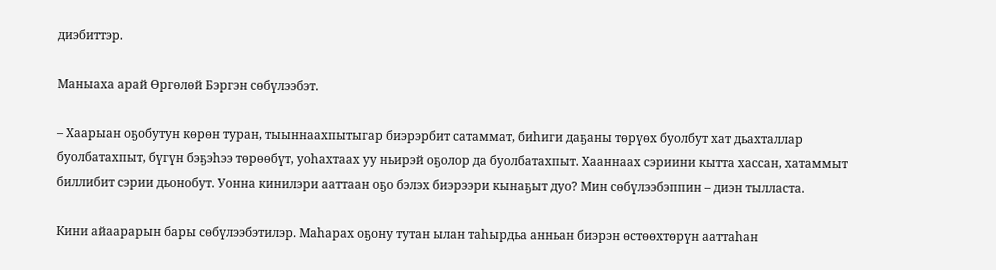диэбиттэр.

Маныаха арай Өргөлөй Бэргэн сөбүлээбэт.

– Хаарыан оҕобутун көрөн туран, тыыннаахпытыгар биэрэрбит сатаммат, биһиги даҕаны төрүөх буолбут хат дьахталлар буолбатахпыт, бүгүн бэҕэһээ төрөөбүт, уоһахтаах уу ньирэй оҕолор да буолбатахпыт. Хааннаах сэриини кытта хассан, хатаммыт биллибит сэрии дьонобут. Уонна кинилэри ааттаан оҕо бэлэх биэрээри кынаҕыт дуо? Мин сөбүлээбэппин – диэн тылласта.

Кини айаарарын бары сөбүлээбэтилэр. Маһарах оҕону тутан ылан таһырдьа анньан биэрэн өстөөхтөрүн ааттаһан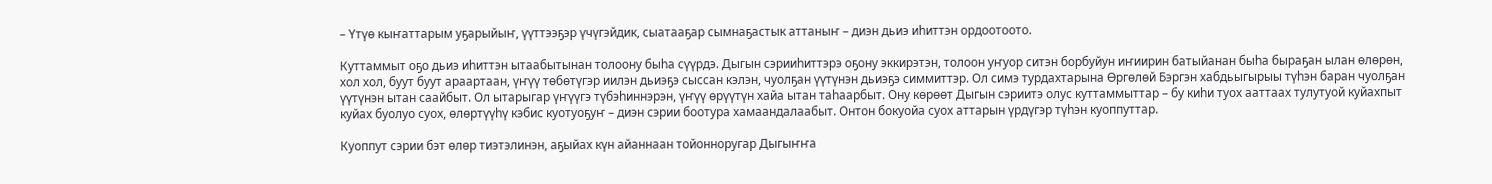– Үтүө кыҥаттарым уҕарыйыҥ, үүттээҕэр үчүгэйдик, сыатааҕар сымнаҕастык аттаныҥ – диэн дьиэ иһиттэн ордоотоото.

Куттаммыт оҕо дьиэ иһиттэн ытаабытынан толоону быһа сүүрдэ. Дыгын сэрииһиттэрэ оҕону эккирэтэн, толоон уҥуор ситэн борбуйун иҥиирин батыйанан быһа быраҕан ылан өлөрөн, хол хол, буут буут араартаан, үҥүү төбөтүгэр иилэн дьиэҕэ сыссан кэлэн, чуолҕан үүтүнэн дьиэҕэ симмиттэр. Ол симэ турдахтарына Өргөлөй Бэргэн хабдьыгырыы түһэн баран чуолҕан үүтүнэн ытан саайбыт. Ол ытарыгар үҥүүгэ түбэһиннэрэн, үҥүү өрүүтүн хайа ытан таһаарбыт. Ону көрөөт Дыгын сэриитэ олус куттаммыттар – бу киһи туох ааттаах тулутуой куйахпыт куйах буолуо суох, өлөртүүһү кэбис куотуоҕуҥ – диэн сэрии боотура хамаандалаабыт. Онтон бокуойа суох аттарын үрдүгэр түһэн куоппуттар.

Куоппут сэрии бэт өлөр тиэтэлинэн, аҕыйах күн айаннаан тойонноругар Дыгыҥҥа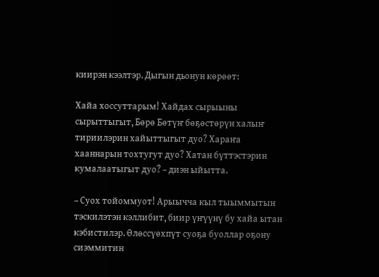киирэн кээлтэр. Дыгын дьонун көрөөт:

Хайа хоссуттарым! Хайдах сырыыны сырыттыгыт, Бөрө Бөтүҥ бөҕөстөрүн халыҥ тириилэрин хайыттыгыт дуо? Хараҥа хааннарын тохтугут дуо? Хатан бүттэстэрин кумалаатыгыт дуо? – диэн ыйытта.

– Суох тойоммуот! Арыычча кыл тыыммытын тэскилэтэн кэллибит, биир үҥүүнү бу хайа ытан кэбистилэр. Өлөссүөхпүт суоҕа буоллар оҕону сиэммитин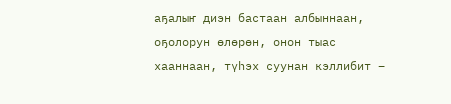аҕалыҥ диэн бастаан албыннаан, оҕолорун өлөрөн, онон тыас хааннаан, түһэх суунан кэллибит –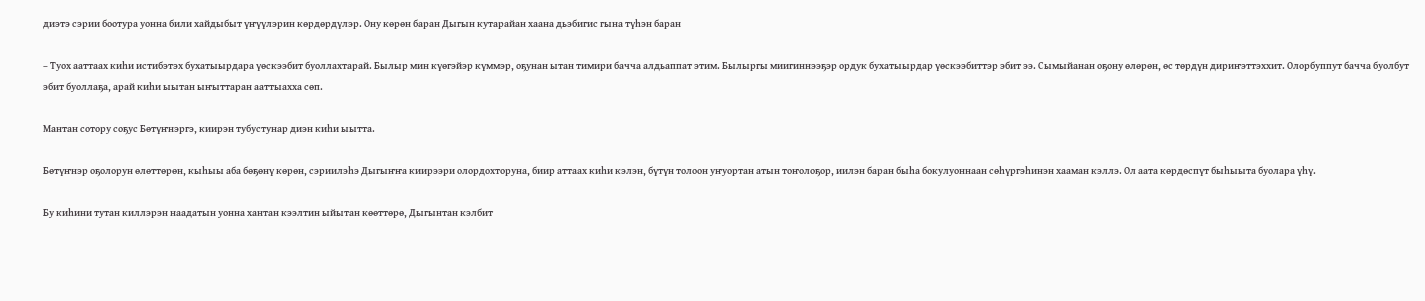диэтэ сэрии боотура уонна били хайдыбыт үҥүүлэрин көрдөрдүлэр. Ону көрөн баран Дыгын кутарайан хаана дьэбигис гына түһэн баран

– Туох ааттаах киһи истибэтэх бухатыырдара үөскээбит буоллахтарай. Былыр мин күөгэйэр күммэр, оҕунан ытан тимири бачча алдьаппат этим. Былыргы миигиннээҕэр ордук бухатыырдар үөскээбиттэр эбит ээ. Сымыйанан оҕону өлөрөн, өс төрдүн дириҥэттэххит. Олорбуппут бачча буолбут эбит буоллаҕа, арай киһи ыытан ыҥыттаран ааттыахха сөп.

Мантан сотору соҕус Бөтүҥнэргэ, киирэн тубустунар диэн киһи ыытта.

Бөтүҥнэр оҕолорун өлөттөрөн, кыһыы аба бөҕөнү көрөн, сэриилэһэ Дыгыҥҥа киирээри олордохторуна, биир аттаах киһи кэлэн, бүтүн толоон уҥуортан атын тоҥолоҕор, иилэн баран быһа бокулуоннаан сөһүргэһинэн хааман кэллэ. Ол аата көрдөспүт быһыыта буолара үһү.

Бу киһини тутан киллэрэн наадатын уонна хантан кээлтин ыйытан көөттөрө, Дыгынтан кэлбит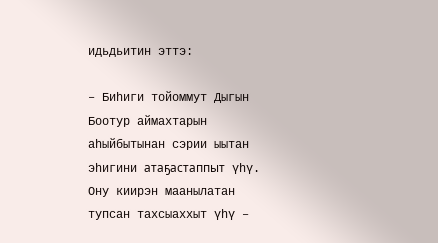идьдьитин эттэ:

– Биһиги тойоммут Дыгын Боотур аймахтарын аһыйбытынан сэрии ыытан эһигини атаҕастаппыт үһү. Ону киирэн маанылатан тупсан тахсыаххыт үһү –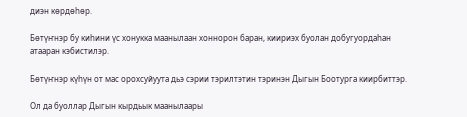диэн көрдөһөр.

Бөтүҥнэр бу киһини үс хонукка маанылаан хоннорон баран, киириэх буолан добугуордаһан атааран кэбистилэр.

Бөтүҥнэр күһүн от мас орохсуйуута дьэ сэрии тэрилтэтин тэринэн Дыгын Боотурга киирбиттэр.

Ол да буоллар Дыгын кырдьык маанылаары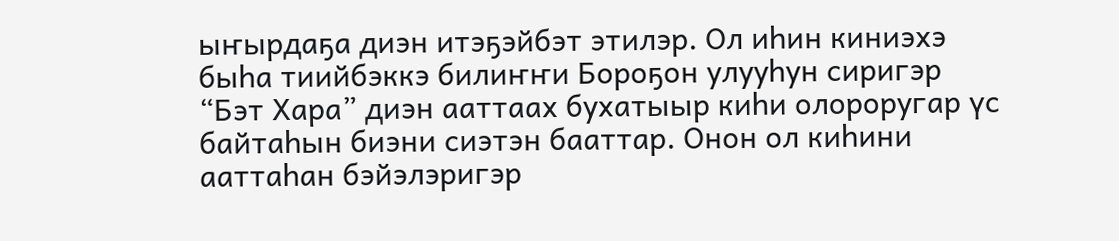ыҥырдаҕа диэн итэҕэйбэт этилэр. Ол иһин киниэхэ быһа тиийбэккэ билиҥҥи Бороҕон улууһун сиригэр “Бэт Хара” диэн ааттаах бухатыыр киһи олороругар үс байтаһын биэни сиэтэн бааттар. Онон ол киһини ааттаһан бэйэлэригэр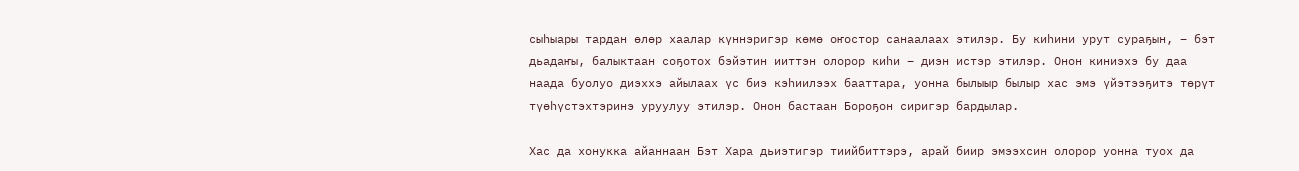сыһыары тардан өлөр хаалар күннэригэр көмө оҥостор санаалаах этилэр. Бу киһини урут сураҕын, – бэт дьадаҥы, балыктаан соҕотох бэйэтин ииттэн олорор киһи – диэн истэр этилэр. Онон киниэхэ бу даа наада буолуо диэххэ айылаах үс биэ кэһиилээх бааттара, уонна былыыр былыр хас эмэ үйэтээҕитэ төрүт түөһүстэхтэринэ уруулуу этилэр. Онон бастаан Бороҕон сиригэр бардылар.

Хас да хонукка айаннаан Бэт Хара дьиэтигэр тиийбиттэрэ, арай биир эмээхсин олорор уонна туох да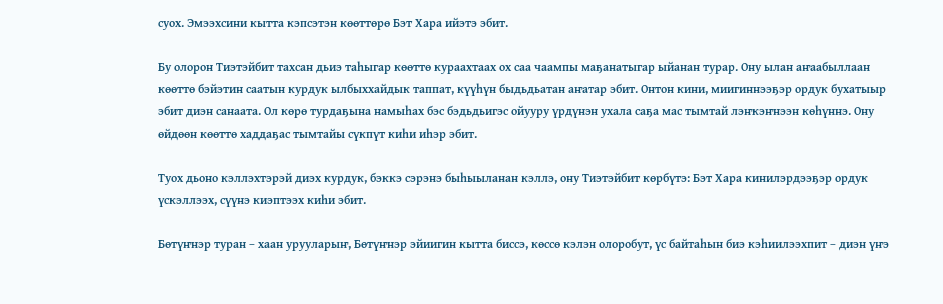суох. Эмээхсини кытта кэпсэтэн көөттөрө Бэт Хара ийэтэ эбит.

Бу олорон Тиэтэйбит тахсан дьиэ таһыгар көөттө кураахтаах ох саа чаампы маҕанатыгар ыйанан турар. Ону ылан аҥаабыллаан көөттө бэйэтин саатын курдук ылбыххайдык таппат, күүһүн быдьдьатан аҥатар эбит. Онтон кини, миигиннээҕэр ордук бухатыыр эбит диэн санаата. Ол көрө турдаҕына намыһах бэс бэдьдьигэс ойууру үрдүнэн ухала саҕа мас тымтай лэҥкэҥнээн көһүннэ. Ону өйдөөн көөттө хаддаҕас тымтайы сүкпүт киһи иһэр эбит.

Туох дьоно кэллэхтэрэй диэх курдук, бэккэ сэрэнэ быһыыланан кэллэ, ону Тиэтэйбит көрбүтэ: Бэт Хара кинилэрдээҕэр ордук үскэллээх, сүүнэ киэптээх киһи эбит.

Бөтүҥнэр туран – хаан урууларыҥ, Бөтүҥнэр эйиигин кытта биссэ, көссө кэлэн олоробут, үс байтаһын биэ кэһиилээхпит – диэн үҥэ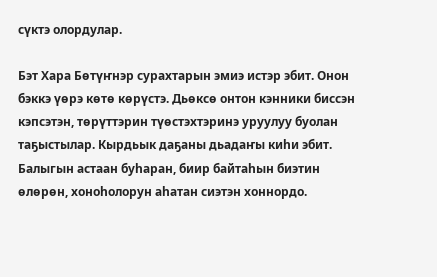сүктэ олордулар.

Бэт Хара Бөтүҥнэр сурахтарын эмиэ истэр эбит. Онон бэккэ үөрэ көтө көрүстэ. Дьөксө онтон кэнники биссэн кэпсэтэн, төрүттэрин түөстэхтэринэ уруулуу буолан таҕыстылар. Кырдьык даҕаны дьадаҥы киһи эбит. Балыгын астаан буһаран, биир байтаһын биэтин өлөрөн, хоноһолорун аһатан сиэтэн хоннордо.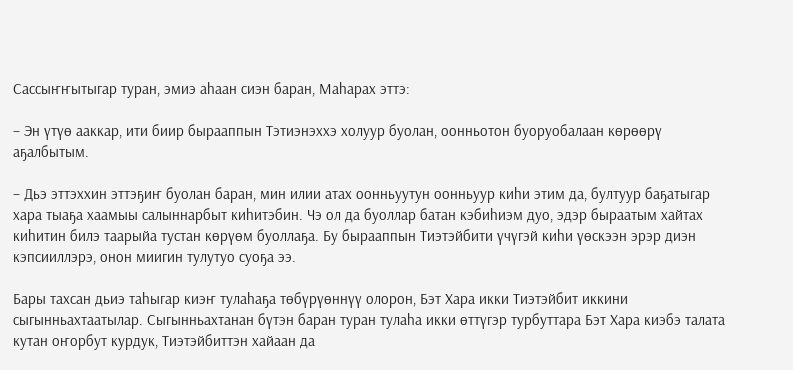Сассыҥҥытыгар туран, эмиэ аһаан сиэн баран, Маһарах эттэ:

– Эн үтүө ааккар, ити биир бырааппын Тэтиэнэххэ холуур буолан, оонньотон буоруобалаан көрөөрү аҕалбытым.

– Дьэ эттэххин эттэҕиҥ буолан баран, мин илии атах оонньуутун оонньуур киһи этим да, бултуур баҕатыгар хара тыаҕа хаамыы салыннарбыт киһитэбин. Чэ ол да буоллар батан кэбиһиэм дуо, эдэр быраатым хайтах киһитин билэ таарыйа тустан көрүөм буоллаҕа. Бу бырааппын Тиэтэйбити үчүгэй киһи үөскээн эрэр диэн кэпсииллэрэ, онон миигин тулутуо суоҕа ээ.

Бары тахсан дьиэ таһыгар киэҥ тулаһаҕа төбүрүөннүү олорон, Бэт Хара икки Тиэтэйбит иккини сыгынньахтаатылар. Сыгынньахтанан бүтэн баран туран тулаһа икки өттүгэр турбуттара Бэт Хара киэбэ талата кутан оҥорбут курдук, Тиэтэйбиттэн хайаан да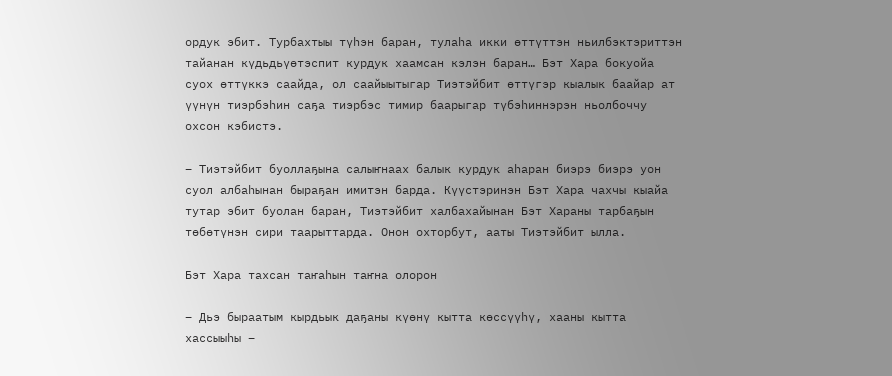ордук эбит. Турбахтыы түһэн баран, тулаһа икки өттүттэн ньилбэктэриттэн тайанан күдьдьүөтэспит курдук хаамсан кэлэн баран… Бэт Хара бокуойа суох өттүккэ саайда, ол саайыытыгар Тиэтэйбит өттүгэр кыалык баайар ат үүнүн тиэрбэһин саҕа тиэрбэс тимир баарыгар түбэһиннэрэн ньолбоччу охсон кэбистэ.

– Тиэтэйбит буоллаҕына салыҥнаах балык курдук аһаран биэрэ биэрэ уон суол албаһынан быраҕан имитэн барда. Күүстэринэн Бэт Хара чахчы кыайа тутар эбит буолан баран, Тиэтэйбит халбахайынан Бэт Хараны тарбаҕын төбөтүнэн сири таарыттарда. Онон охторбут, ааты Тиэтэйбит ылла.

Бэт Хара тахсан таҥаһын таҥна олорон

– Дьэ быраатым кырдьык даҕаны күөнү кытта көссүүһү, хааны кытта хассыыһы –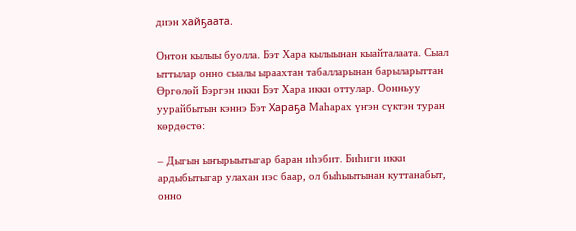диэн хайҕаата.

Онтон кылыы буолла. Бэт Хара кылыынан кыайталаата. Сыал ыттылар онно сыалы ыраахтан табалларынан барыларыттан Өргөлөй Бэргэн икки Бэт Хара икки оттулар. Оонньуу уурайбытын кэннэ Бэт Хараҕа Маһарах үҥэн сүктэн туран көрдөстө:

– Дыгын ыҥырыытыгар баран иһэбит. Биһиги икки ардыбытыгар улахан иэс баар, ол быһыытынан куттанабыт, онно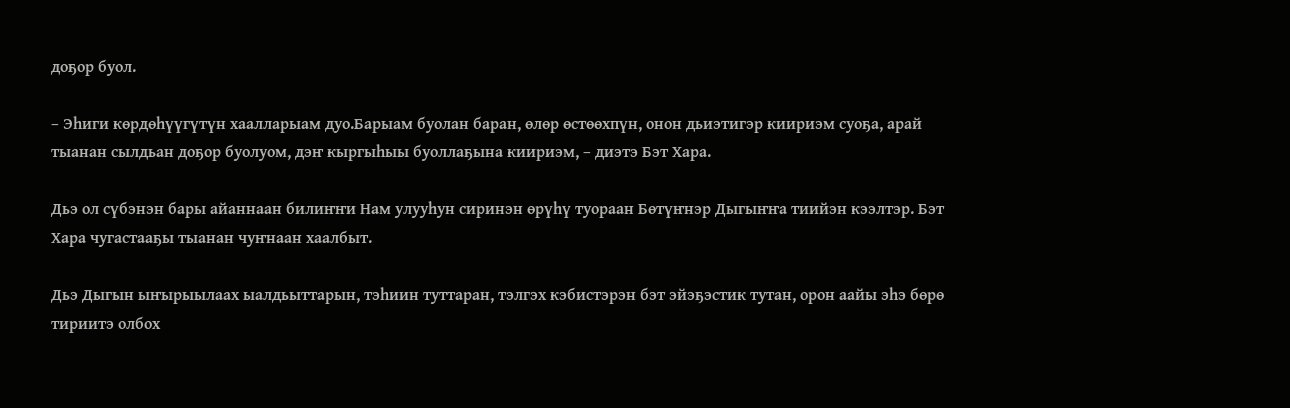доҕор буол.

– Эһиги көрдөһүүгүтүн хаалларыам дуо.Барыам буолан баран, өлөр өстөөхпүн, онон дьиэтигэр киириэм суоҕа, арай тыанан сылдьан доҕор буолуом, дэҥ кыргыһыы буоллаҕына киириэм, – диэтэ Бэт Хара.

Дьэ ол сүбэнэн бары айаннаан билиҥҥи Нам улууһун сиринэн өрүһү туораан Бөтүҥнэр Дыгыҥҥа тиийэн кээлтэр. Бэт Хара чугастааҕы тыанан чуҥнаан хаалбыт.

Дьэ Дыгын ыҥырыылаах ыалдьыттарын, тэһиин туттаран, тэлгэх кэбистэрэн бэт эйэҕэстик тутан, орон аайы эһэ бөрө тириитэ олбох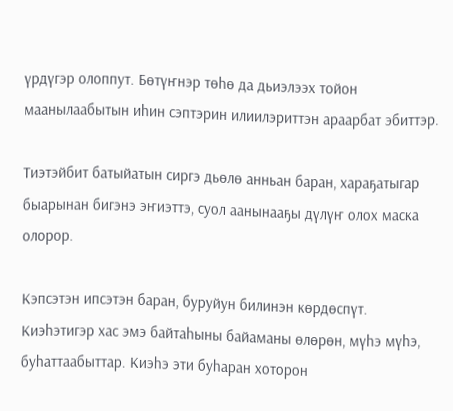үрдүгэр олоппут. Бөтүҥнэр төһө да дьиэлээх тойон маанылаабытын иһин сэптэрин илиилэриттэн араарбат эбиттэр.

Тиэтэйбит батыйатын сиргэ дьөлө анньан баран, хараҕатыгар быарынан бигэнэ эҥиэттэ, суол аанынааҕы дүлүҥ олох маска олорор.

Кэпсэтэн ипсэтэн баран, буруйун билинэн көрдөспүт. Киэһэтигэр хас эмэ байтаһыны байаманы өлөрөн, мүһэ мүһэ, буһаттаабыттар. Киэһэ эти буһаран хоторон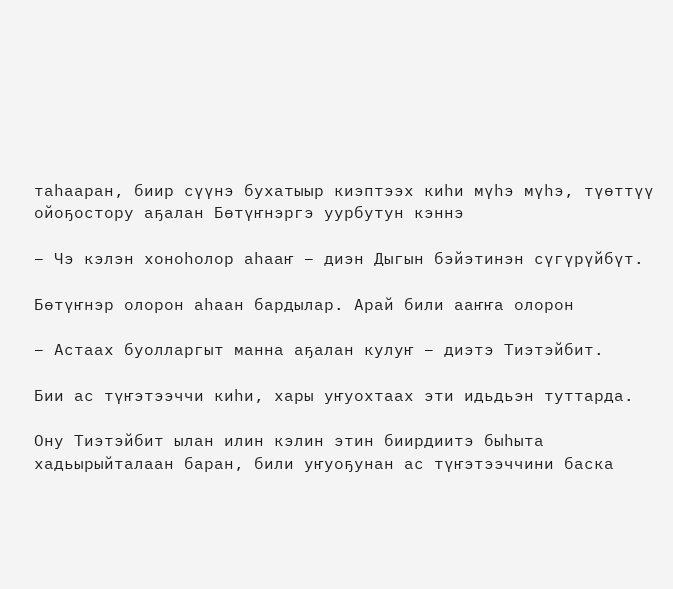таһааран, биир сүүнэ бухатыыр киэптээх киһи мүһэ мүһэ, түөттүү ойоҕостору аҕалан Бөтүҥнэргэ уурбутун кэннэ

– Чэ кэлэн хоноһолор аһааҥ – диэн Дыгын бэйэтинэн сүгүрүйбүт.

Бөтүҥнэр олорон аһаан бардылар. Арай били ааҥҥа олорон

– Астаах буолларгыт манна аҕалан кулуҥ – диэтэ Тиэтэйбит.

Бии ас түҥэтээччи киһи, хары уҥуохтаах эти идьдьэн туттарда.

Ону Тиэтэйбит ылан илин кэлин этин биирдиитэ быһыта хадьырыйталаан баран, били уҥуоҕунан ас түҥэтээччини баска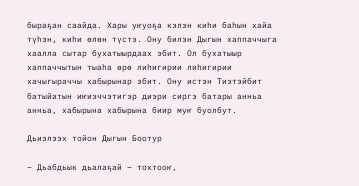быраҕан саайда. Хары уҥуоҕа кэлэн киһи баһын хайа түһэн, киһи өлөн түстэ. Ону билэн Дыгын хаппаччыга хаалла сытар бухатыырдаах эбит. Ол бухатыыр хаппаччытын тыаһа өрө лиһигирии лиһигирии хачыгыраччы хабырынар эбит. Ону истэн Тиэтэйбит батыйатын иҥиэччэтигэр диэри сиргэ батары анньа анньа, хабырына хабырына биир муҥ буолбут.

Дьиэлээх тойон Дыгын Боотур

– Дьабдьык дьалаҕай – тохтооҥ,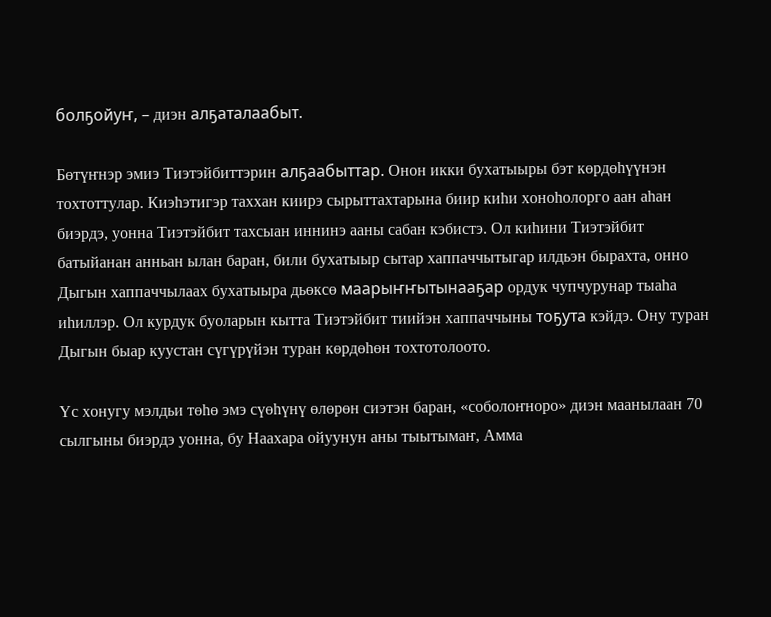болҕойуҥ, – диэн алҕаталаабыт.

Бөтүҥнэр эмиэ Тиэтэйбиттэрин алҕаабыттар. Онон икки бухатыыры бэт көрдөһүүнэн тохтоттулар. Киэһэтигэр таххан киирэ сырыттахтарына биир киһи хоноһолорго аан аһан биэрдэ, уонна Тиэтэйбит тахсыан иннинэ ааны сабан кэбистэ. Ол киһини Тиэтэйбит батыйанан анньан ылан баран, били бухатыыр сытар хаппаччытыгар илдьэн бырахта, онно Дыгын хаппаччылаах бухатыыра дьөксө маарыҥҥытынааҕар ордук чупчурунар тыаһа иһиллэр. Ол курдук буоларын кытта Тиэтэйбит тиийэн хаппаччыны тоҕута кэйдэ. Ону туран Дыгын быар куустан сүгүрүйэн туран көрдөһөн тохтотолоото.

Үс хонугу мэлдьи төһө эмэ сүөһүнү өлөрөн сиэтэн баран, «соболоҥноро» диэн маанылаан 70 сылгыны биэрдэ уонна, бу Наахара ойуунун аны тыытымаҥ, Амма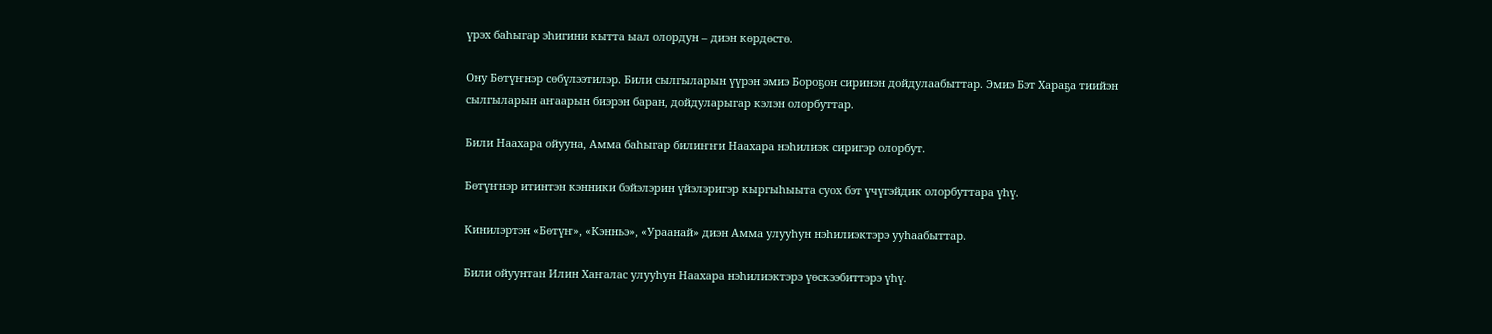үрэх баһыгар эһигини кытта ыал олордун – диэн көрдөстө.

Ону Бөтүҥнэр сөбүлээтилэр. Били сылгыларын үүрэн эмиэ Бороҕон сиринэн дойдулаабыттар. Эмиэ Бэт Хараҕа тиийэн сылгыларын аҥаарын биэрэн баран, дойдуларыгар кэлэн олорбуттар.

Били Наахара ойууна, Амма баһыгар билиҥҥи Наахара нэһилиэк сиригэр олорбут.

Бөтүҥнэр итинтэн кэнники бэйэлэрин үйэлэригэр кыргыһыыта суох бэт үчүгэйдик олорбуттара үһү.

Кинилэртэн «Бөтүҥ», «Кэнньэ», «Ураанай» диэн Амма улууһун нэһилиэктэрэ ууһаабыттар.

Били ойуунтан Илин Хаҥалас улууһун Наахара нэһилиэктэрэ үөскээбиттэрэ үһү.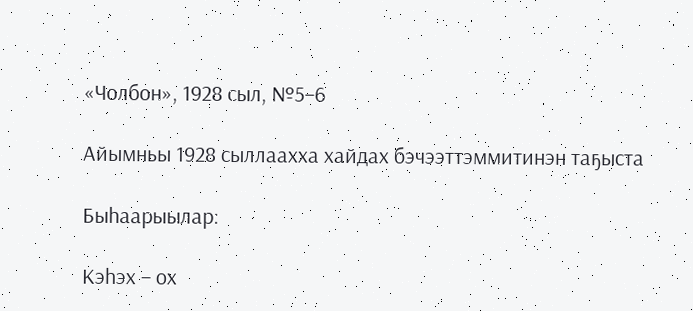«Чолбон», 1928 сыл, №5–6

Айымньы 1928 сыллаахха хайдах бэчээттэммитинэн таҕыста

Быһаарыылар:

Кэһэх – ох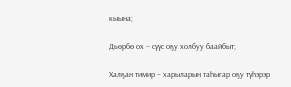кыына;

Дьөрбө ох – сүүс оҕу холбуу баайбыт;

Халҕан тимир – харыларын таһыгар оҕу түһэрэр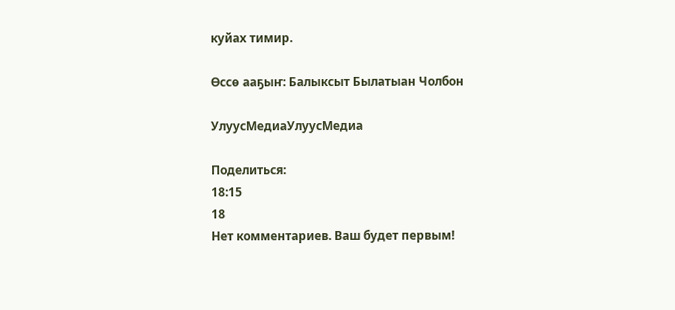куйах тимир.

Өссө ааҕыҥ: Балыксыт Былатыан Чолбон

УлуусМедиаУлуусМедиа

Поделиться:
18:15
18
Нет комментариев. Ваш будет первым!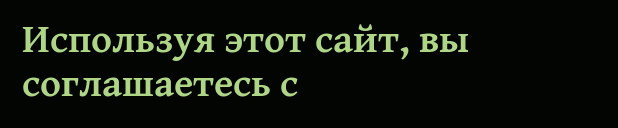Используя этот сайт, вы соглашаетесь с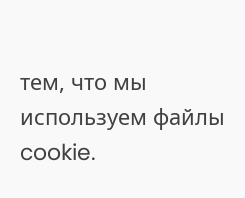тем, что мы используем файлы cookie.